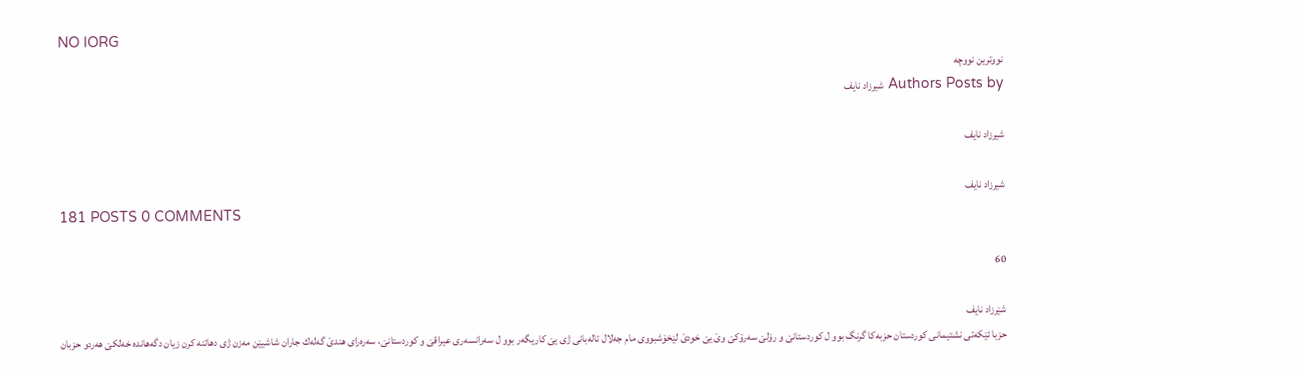NO IORG
نووترين نووچه
Authors Posts by شیرزاد نایف

شیرزاد نایف

شیرزاد نایف
181 POSTS 0 COMMENTS

60

شێرزاد نایف
حزبا ئێكه‌تى نشتیمانى كوردستان حزبه‌كا گرنگ بوو ل كوردستانێ و رۆلێ سه‌رۆكێ وێ یێ خودێ لێخۆشبووى مام جه‌لال تاله‌بانى ژى یێ كاریگه‌ر بوو ل سه‌رانسه‌رى عیراقێ و كوردستانێ، سه‌ره‌راى هندێ گه‌له‌ك جاران شاشیێن مه‌زن ژى دهاتنه‌ كرن زیان دگه‌هانده‌ خه‌لكێ هه‌ردو حزبان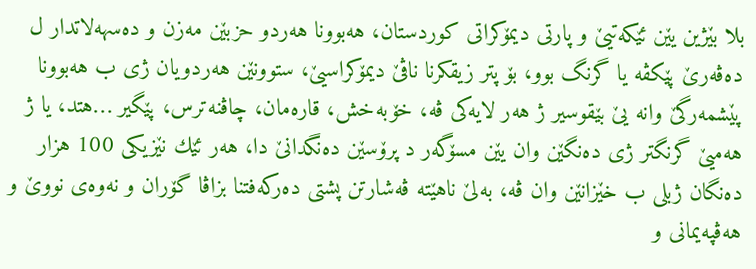بلا بێژین یێن ئێكه‌تیێ و پارتى دیمۆكراتى كوردستان، هه‌بوونا هه‌ردو حزبێن مه‌زن و ده‌سهه‌لاتدار ل ده‌ڤه‌رێ پێكڤه‌ یا گرنگ بوو، بۆ پتر زیقكرنا ناڤێ دیمۆكراسیێ، ستوونێن هه‌ردویان ژى ب هه‌بوونا پێشمه‌رگێ وانه‌ یێ بێقوسیر ژ هه‌ر لایه‌كى ڤه‌، خۆبه‌خش، قاره‌مان، چاڤنه‌ترس، پێگیر …هتد، یا ژ هه‌میێ گرنگتر ژى ده‌نگێن وان یێن مسۆگه‌ر د پرۆسێن ده‌نگدانێ دا، هه‌ر ئێك نێزیكى 100 هزار ده‌نگان ژبلى ب خێزانێن وان ڤه‌، به‌لێ ناهێته‌ ڤه‌شارتن پشتى ده‌ركه‌فتنا بزاڤا گۆران و نه‌وه‌ى نووێ و هه‌ڤپه‌یمانی و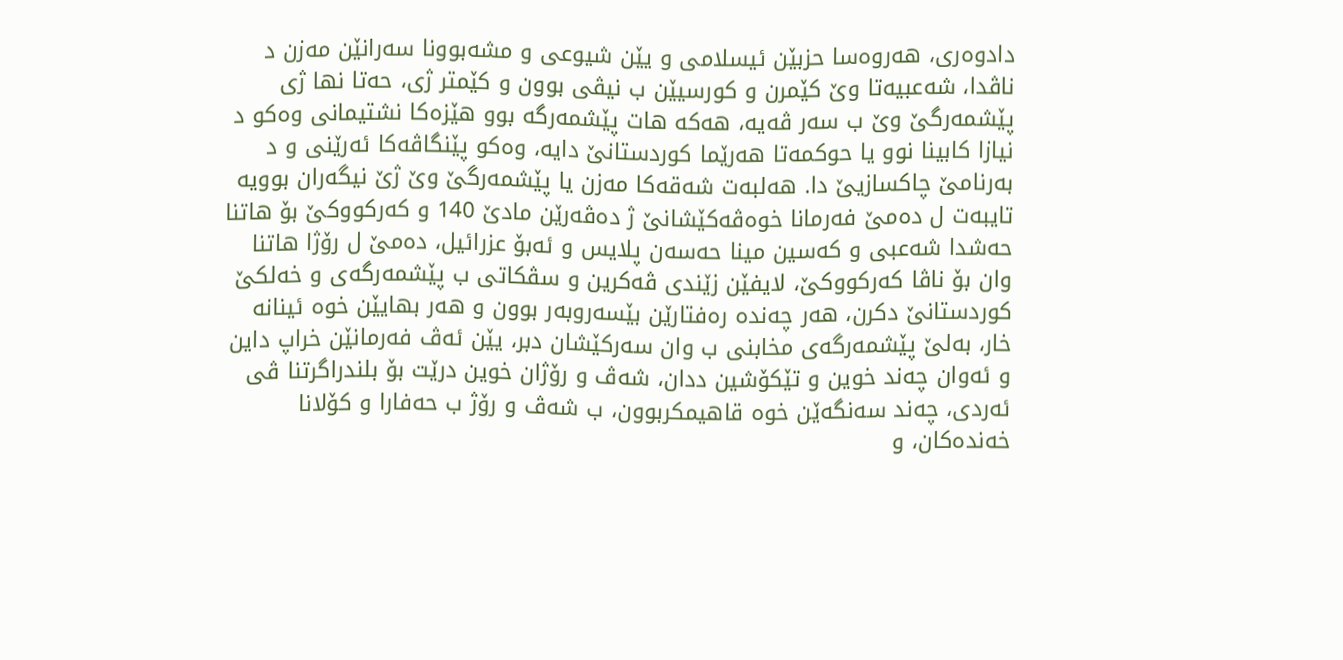دادوه‌ری، هه‌روه‌سا حزبێن ئیسلامى و یێن شیوعی و مشه‌بوونا سه‌رانێن مه‌زن د ناڤدا، شه‌عبیه‌تا وێ كێمرن و كورسیێن ب نیڤى بوون و كێمتر ژى، حه‌تا نها ژى پێشمه‌رگێ وێ ب سه‌ر ڤه‌یه‌، هه‌كه‌ هات پێشمه‌رگه‌ بوو هێزه‌كا نشتیمانى وه‌كو د نیازا كابینا نوو یا حوكمه‌تا هه‌رێما كوردستانێ دایه‌، وه‌كو پێنگاڤه‌كا ئه‌رێنى و د به‌رنامێ چاكسازیێ دا. هه‌لبه‌ت شه‌قه‌كا مه‌زن یا پێشمه‌رگێ وێ ژێ نیگه‌ران بوویه‌ تایبه‌ت ل ده‌مێ فه‌رمانا خوه‌ڤه‌كێشانێ ژ ده‌ڤه‌رێن مادێ 140 و كه‌ركووكێ بۆ هاتنا حه‌شدا شه‌عبی و كه‌سین مینا حه‌سه‌ن پلایس و ئه‌بۆ عزرائیل، ده‌مێ ل رۆژا هاتنا وان بۆ ناڤا كه‌ركووكێ، لایفێن زێندى ڤه‌كرین و سڤكاتى ب پێشمه‌رگه‌ى و خه‌لكێ كوردستانێ دكرن، هه‌ر چه‌نده‌ ره‌فتارێن بێسه‌روبه‌ر بوون و هه‌ر بهایێن خوه‌ ئینانه‌ خار، به‌لێ پێشمه‌رگه‌ى مخابنی ب وان سه‌ركێشان دبر، یێن ئه‌ڤ فه‌رمانێن خراپ داین و ئه‌وان چه‌ند خوین و تێكۆشین ددان، شه‌ڤ و رۆژان خوین درێت بۆ بلندراگرتنا ڤى ئه‌ردى، چه‌ند سه‌نگه‌ێن خوه‌ قاهیمكربوون، ب شه‌ڤ و رۆژ ب حه‌فارا و كۆلانا خه‌نده‌كان، و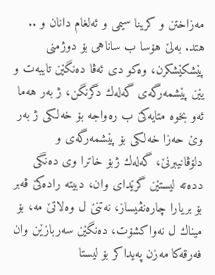مه‌زاختن و كرینا سیمى و ئه‌لغام دانان و .. هتد. به‌لێ هۆسا ب ساناهى بۆ دوژمنى پێشكێشكرن، وه‌كو دى ئه‌ڤا ده‌نگێن تایبه‌ت و یێن پێشمه‌رگه‌ى گه‌له‌ك دگرنگن، ژ به‌ر هه‌ما ئه‌و بخوه‌ متایه‌كێ ب ره‌واجه‌ بۆ خه‌لكى ژ به‌ر وێ حه‌زا خه‌لكى بۆ پێشمه‌رگه‌ى و دلۆڤانیبرنێ، گه‌له‌ك ژبۆ خاترا وى ده‌نگى دده‌ته‌ لیستێن گرێداى وان، دبیته‌ راده‌كێ ڤه‌بر بۆ بریارا چاره‌نڤیساز، نه‌تنێ ل وه‌لاتێ مه‌، بۆ میناك ل نه‌واكشۆت، ده‌نگێن سه‌ربازێن وان فه‌رقه‌كا مه‌زن په‌یداكر بۆ لیستا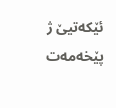ئێكه‌تیێ ژ پێخه‌مه‌ت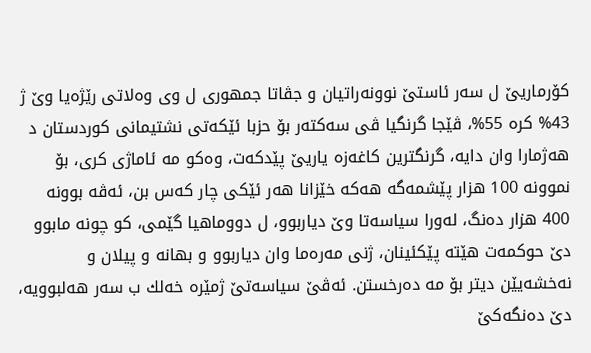كۆرماریێ ل سه‌ر ئاستێ نوونه‌راتیان و جڤاتا جمهورى ل وى وه‌لاتى رێژه‌یا وێ ژ 43% كره‌ 55%، ڤێجا گرنگیا ڤى سه‌كته‌ر بۆ حزبا ئێكه‌تى نشتیمانى كوردستان د هه‌ژمارا وان دایه‌، گرنگترین كاغه‌زه‌ یاریێ پێدكه‌ت، وه‌كو مه‌ ئاماژى كرى، بۆ نموونه‌ 100 هزار پێشمه‌گه‌ هه‌كه‌ خێزانا هه‌ر ئێكى چار كه‌س بن، ئه‌ڤه‌ بوونه‌ 400 هزار ده‌نگ، له‌ورا سیاسه‌تا وێ دیاربوو، ل دووماهیا گێمى، كو چونه‌ مابوو دێ حوكمه‌ت هێته‌ پێكئینان، ژنی مه‌ره‌ما وان دیاربوو و بهانه‌ و پیلان و نه‌خشه‌یێن دیتر بۆ مه‌ ده‌رخستن. ئه‌ڤێ سیاسه‌تێ ژمێره‌ خه‌لك ب سه‌ر هه‌لبوویه‌، دێ ده‌نگه‌كێ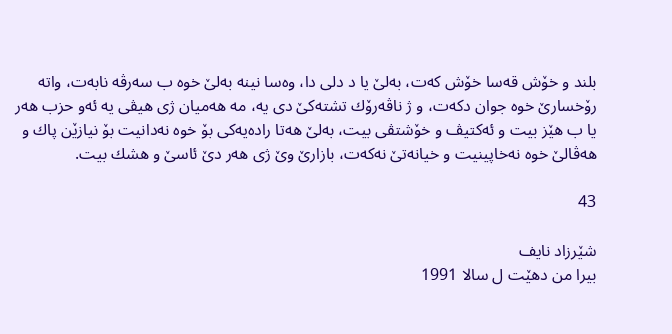بلند و خۆش قه‌سا خۆش كه‌ت، به‌لێ یا د دلى دا، وه‌سا نینه‌ به‌لێ خوه‌ ب سه‌رڤه‌ نابه‌ت، واته‌ رۆخسارێ خوه‌ جوان دكه‌ت، و ژ ناڤه‌رۆك تشته‌كێ دى یه‌، مه‌ هه‌میان ژى هیڤى یه‌ ئه‌و حزب هه‌ر یا ب هێز بیت و ئه‌كتیڤ و خۆشتڤى بیت، به‌لێ هه‌تا راده‌یه‌كى بۆ خوه‌ نه‌دانیت بۆ نیازێن پاك و هه‌ڤالێ خوه‌ نه‌خاپینیت و خیانه‌تێ نه‌كه‌ت، بازارێ وێ ژى هه‌ر دێ ئاسێ و هشك بیت.

43

شێرزاد نایف
بیرا من دهێت ل سالا 1991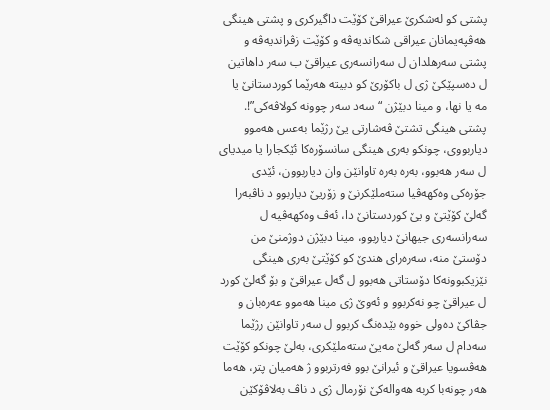پشتى كو له‌شكرێ عیراقێ كۆێت داگیركرى و پشتى هینگى هه‌ڤپه‌یمانان عیراقى شكاندیه‌ڤه‌ و كۆێت زڤراندیه‌ڤه‌ و پشتى سه‌رهلدان ل سه‌رانسه‌رى عیراقێ ب سه‌ر داهاتین ل ده‌سپێكێ ژى ل باكۆرێ كو دبیته‌ هه‌رێما كوردستانێ یا مه‌ یا نها، و مینا دبێژن “سه‌د سه‌ر چوونه‌ كولاڤه‌كى”!.
پشتى هینگى تشتێ ڤه‌شارتى یێ رژێما به‌عس هه‌موو دیاربووى، چونكو به‌رى هینگى سانسۆره‌كا ئێكجارا یا میدیاى ل سه‌ر هه‌بوو، به‌ره‌ به‌ره‌ تاوانێن وان دیاربوون، ئێدى جۆره‌كى وه‌كهه‌ڤیا سته‌ملێكرنێ و زۆریێ دیاربوو د ناڤبه‌را گه‌لێ كۆێتێ و یێ كوردستانێ دا، ئه‌ڤ وه‌كهه‌ڤیه‌ ل سه‌رانسه‌رى جیهانێ دیاربوو، مینا دبێژن دوژمنێ من دۆستێ منه‌، سه‌ره‌راى هندێ كو كۆێتێ به‌رى هینگى نێزیكبوونه‌كا دۆستاتى هه‌بوو ل گه‌ل عیراقێ و بۆ گه‌لێ كورد ل عیراقێ چو نه‌كربوو و ئه‌وێ ژى مینا هه‌موو عه‌ره‌بان و جڤاكێ ده‌ولى خووه‌ بێده‌نگ كربوو ل سه‌ر تاوانێن رژێما سه‌دام ل سه‌ر گه‌لێ مه‌یێ سته‌ملێكرى، به‌لێ چونكو كۆێت هه‌ڤسویا عیراقێ و ئیرانێ بوو فه‌رتربوو ژ هه‌میان پتر، هه‌ما هه‌ر چونه‌با كربه‌ هه‌واله‌كێ نۆرمال ژى د ناڤ به‌لاڤۆكێن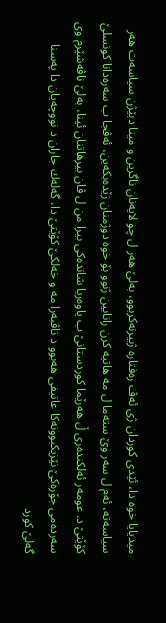میدیایا خوه‌ دا، ئێدى كوردان ژى ئه‌ڤ ره‌فتاره‌ ژبیرنه‌كربوو، به‌لێ هه‌ر ل چو لایه‌نان ناگرین و مینا دبێژن سیاسه‌ت هه‌ر سیاسه‌ته‌، ئه‌م ل سه‌ر وێ سته‌ما ل مه‌ هاتیه‌ كرن رانابین ژنوو بۆ خوه‌ دوژمنان زێده‌بكه‌ین، ئه‌ڤجا ب سه‌ره‌دانا كونسلێ كۆێتێ د. عومه‌ر ئه‌لكنده‌رى ڵ هه‌رێما كوردستانێ ب یاوه‌ریا شانده‌كى بیرا من ل ڤان بیرهاتنان ئینا، به‌لێ ناڤه‌شێرم وى سه‌رده‌مى جۆره‌كێ نێزیكبوونه‌كا عاتیفى هه‌بوو د ناڤبه‌را مه‌ و خه‌لكێ كۆێتێ دا، گه‌له‌ك جاران د نووچه‌یان دا په‌سنا گه‌لێ كورد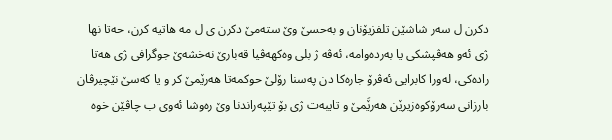دكرن ل سه‌ر شاشێن تلفزیۆنان و به‌حسێ وێ سته‌مێ دكرن ی ل مه‌ هاتیه‌ كرن، حه‌تا نها ژى ئه‌و هه‌ڤپشكى یا به‌رده‌وامه‌، ئه‌ڤه‌ ژ بلى وه‌كهه‌ڤیا قه‌بارێ نه‌خشه‌ێ جوگرافى ژى هه‌تا راده‌كى، له‌ورا كابرایى ئه‌ڤرۆ جاره‌كا دن په‌سنا رۆلێ حوكمه‌تا هه‌رێمێ كر و یا كه‌سێ نێچیرڤان بارزانى سه‌رۆكوه‌زیرێن هه‌رێَمێ و تایبه‌ت ژى بۆ تێپه‌راندنا وێ ره‌وشا ئه‌وى ب چاڤێن خوه‌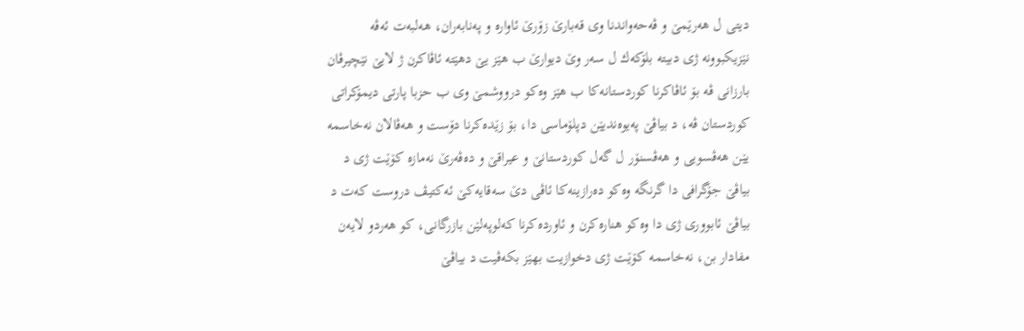دیتى ل هه‌رێمێ و ڤه‌حه‌واندنا وى قه‌بارێ زۆرێ ئاواره‌ و په‌نابه‌ران، هه‌لبه‌ت ئه‌ڤه‌ نێزیكبوونه‌ ژى دبیته‌ بلۆكه‌ك ل سه‌ر وێ دیوارێ ب هێز یێ دهێته‌ ئاڤاكرن ژ لایێ نێچیرڤان بارزانى ڤه‌ بۆ ئاڤاكرنا كوردستانه‌كا ب هێز وه‌كو درووشمێ وى ب حزبا پارتى دیمۆكراتى كوردستان ڤه‌، د بیاڤێ په‌یوه‌ندیێن دپلۆماسی دا، بۆ زێده‌كرنا دۆست و هه‌ڤالان نه‌خاسمه‌ یێن هه‌ڤسویى و هه‌ڤسنۆر ل گه‌ل كوردستانێ و عیراقێ و ده‌ڤه‌رێ نه‌مازه‌ كۆێت ژى د بیاڤێ جۆگرافى دا گرنگه‌ وه‌كو ده‌رازینه‌كا ئاڤى دێ سه‌قایه‌كێ ئه‌كتیڤ دروست كه‌ت د بیاڤێ ئابوورى ژى دا وه‌كو هناره‌كرن و ئاورده‌كرنا كه‌لوپه‌لێن بازرگانى، كو هه‌ردو لایه‌ن مفادار بن، نه‌خاسمه‌ كۆێت ژى دخوازیت بهێز بكه‌ڤیت د بیاڤێ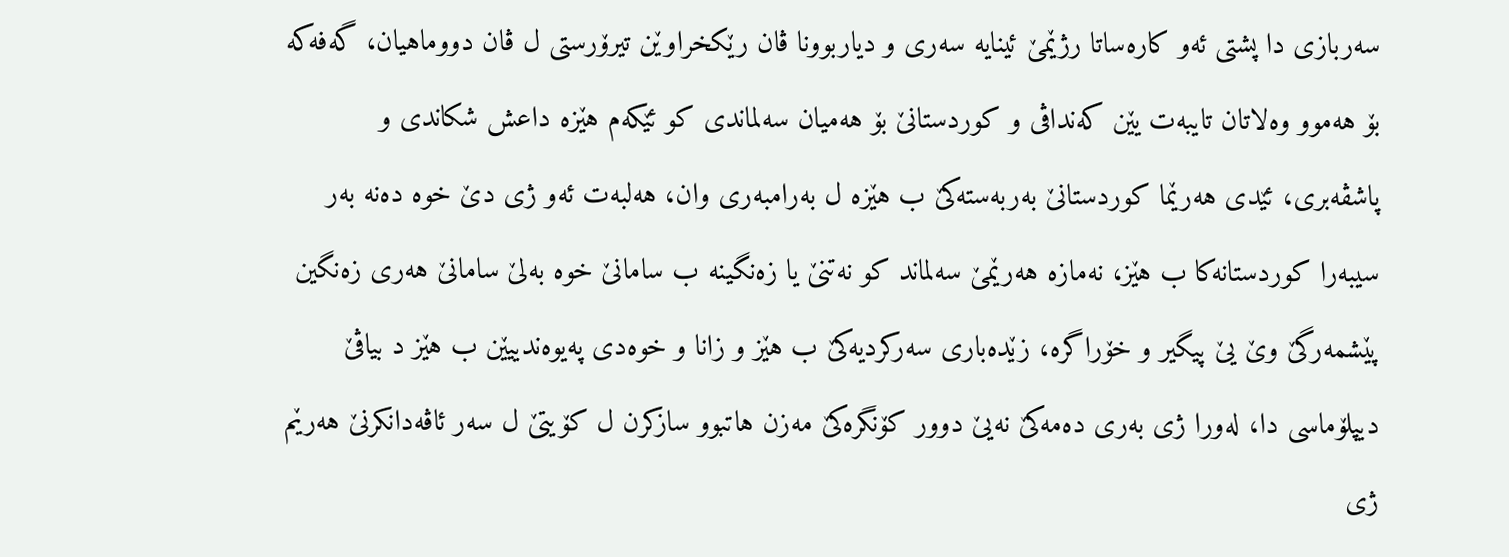سه‌ربازى دا پشتى ئه‌و كاره‌ساتا رژێمێ ئینایه‌ سه‌رى و دیاربوونا ڤان رێكخراوێن تیرۆرستى ل ڤان دووماهیان، گه‌فه‌كه‌ بۆ هه‌موو وه‌لاتان تایبه‌ت یێن كه‌نداڤى و كوردستانێ بۆ هه‌میان سه‌لماندى كو ئێكه‌م هێزه‌ داعش شكاندى و پاشڤه‌برى، ئێدى هه‌رێما كوردستانێ به‌ربه‌سته‌كێ ب هێزه‌ ل به‌رامبه‌رى وان، هه‌لبه‌ت ئه‌و ژى دێ خوه‌ ده‌نه‌ به‌ر سیبه‌را كوردستانه‌كا ب هێز، نه‌مازه‌ هه‌رێمێ سه‌لماند كو نه‌تنێ یا زه‌نگینه‌ ب سامانێ خوه‌ به‌لێ سامانێ هه‌رى زه‌نگین پێشمه‌رگێ وێ یێ پیگیر و خۆراگره‌، زێده‌بارى سه‌ركردیه‌كێ ب هێز و زانا و خوه‌دى په‌یوه‌ندییێن ب هێز د بیاڤێ دیپلۆماسى دا، له‌ورا ژى به‌رى ده‌مه‌كێ نه‌یێ دوور كۆنگره‌كێ مه‌زن هاتبوو سازكرن ل كۆیتێ ل سه‌ر ئاڤه‌دانكرنێ هه‌رێم ژى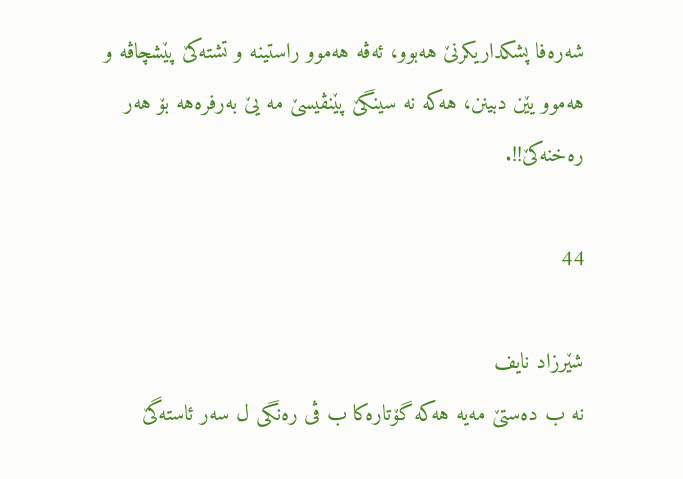شه‌ره‌فا پشكداریكرنێ هه‌بوو، ئه‌ڤه‌ هه‌موو راستینه‌ و تشته‌كێ پێشچاڤه‌ و هه‌موو یێن دبینن، هه‌كه‌ نه‌ سینگێ پێنڤیسێ مه‌ یێ به‌رفره‌هه‌ بۆ هه‌ر ره‌خنه‌كێ!!.

44

شێرزاد نایف
نه‌ ب ده‌ستێ مه‌یه‌ هه‌كه‌ گۆتاره‌كا ب ڤى ره‌نگى ل سه‌ر ئاسته‌گێ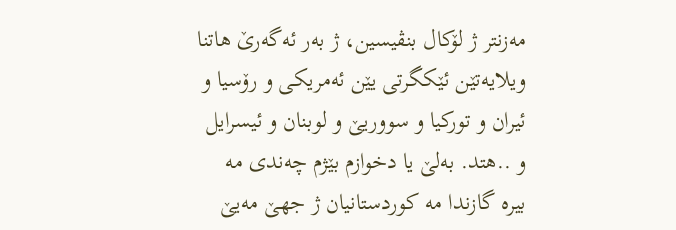مه‌زنتر ژ لۆكال بنڤیسین، ژ به‌ر ئه‌گه‌رێ هاتنا ویلایه‌تێن ئێكگرتى یێن ئه‌مریكى و رۆسیا و ئیران و توركیا و سووریێ و لوبنان و ئیسرایل و ..هتد. به‌لێ یا دخوازم بێژم چه‌ندى مه‌ بیره‌ گازندا مه‌ كوردستانیان ژ جهێ مه‌یێ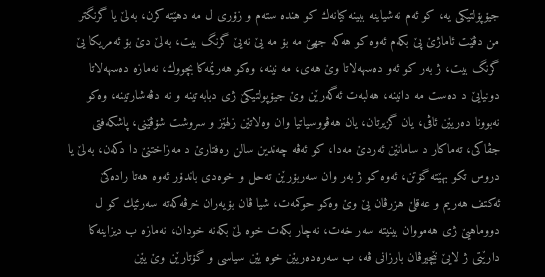جیۆپۆلتیكى یه‌، كو ئه‌م نه‌شیاینه‌ ببینه‌ كیانه‌ك كو هنده‌ سته‌م و زۆرى ل مه‌ دهێته‌ كرن، به‌لێ یا گرنگتر من دڤێت ئاماژێ پێ بكه‌م ئه‌وه‌ كو هه‌كه‌ جهێ مه‌ بۆ مه‌ یێ نه‌یێ گرنگ بیت، به‌لێ دێ بۆ ئه‌مریكا یێ گرنگ بیت، ژ به‌ر كو ئه‌و ده‌سهه‌لاتا وێ هه‌ی، مه‌ نینه‌، وه‌كو هه‌رێمه‌كا بچووك، نه‌مازه‌ ده‌سهه‌لاتا دونیایێ د ده‌ست مه‌ دانینه‌، هه‌لبه‌ت ئه‌گه‌رێن وێ جیۆپولتیكێ ژى دبابه‌تینه‌ و نه‌ دڤه‌شارتینه‌، وه‌كو نه‌بوونا ده‌ریێن ئاڤى، یان گزیرتان، یان هه‌ڤووسیاتیا وان وه‌لاتێن زلهێز و سروشت شۆڤێنى، پاشكه‌فتى جڤاكى، ته‌ماكار د سامانێن ئه‌ردێ مه‌دا، كو ئه‌ڤه‌ چه‌ندین سالن ره‌فتارێ د مه‌زاختنێ دا دكه‌ن، به‌لێ یا دروس تكو بهێته‌ گۆتن، ئه‌وه‌ كو ژ به‌ر وان سه‌ربۆرێن ته‌حل و خوه‌دى باندۆر ئه‌وه‌ هه‌تا راده‌كێ ئه‌كتف هه‌ریم و عه‌قلێ هزرڤان یێ وێ وه‌كو حوكمه‌ت، شیا ڤان بۆیه‌ران خرڤه‌كه‌ته‌ سه‌رئێك كو ل دووماهیێ ژى هه‌مووان بینیته‌ سه‌ر خه‌ت، نه‌چار بكه‌ت خوه‌ لێ بكه‌نه‌ خودان، نه‌مازه‌ ب دیزاینه‌كا دارێتى ژ لایێ نێچیرڤان بارزانى ڤه‌، ب سه‌ره‌ده‌ریێن خوه‌ یێن سیاسى و گۆتارێن وێ یێن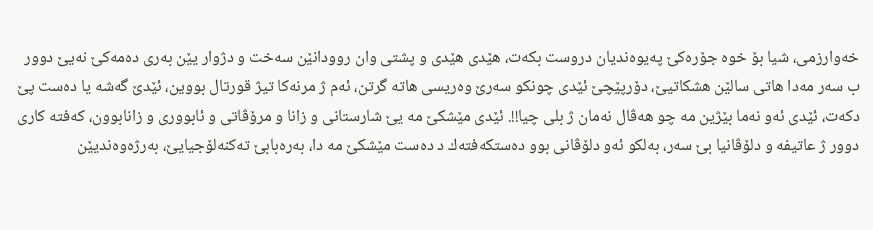خه‌وارزمى، شیا بۆ خوه‌ جۆره‌كێ په‌یوه‌ندیان دروست بكه‌ت، هێدى هێدى و پشتى وان روودانێن سه‌خت و دژوار یێن به‌رى ده‌مه‌كێ نه‌یێ دوور ب سه‌ر مه‌دا هاتى سالێن هشكاتیێ، دۆرپێچێ ئێدى چونكو سه‌رێ وه‌ریسى هاته‌ گرتن، ئه‌م ژ مرنه‌كا تیژ قورتال بووین، ئێدێ گه‌شه‌ یا ده‌ست پێ دكه‌ت، ئێدى ئه‌و نه‌ما بێژین مه‌ چو هه‌ڤال نه‌مان ژ بلى چیا!!. ئێدى مێشكێ مه‌ یێ شارستانى و زانا و مرۆڤاتى و ئابوورى و زانابوون، كه‌فته‌ كارى دوور ژ عاتیفه‌ و دلۆڤانیا بێ سه‌ر، به‌لكو ئه‌و دلۆڤانى بوو ده‌ستكه‌فته‌ك د ده‌ست مێشكێ مه‌ دا، به‌ره‌بابێ ته‌كنه‌لۆجیایێ، به‌رژه‌وه‌ندیێن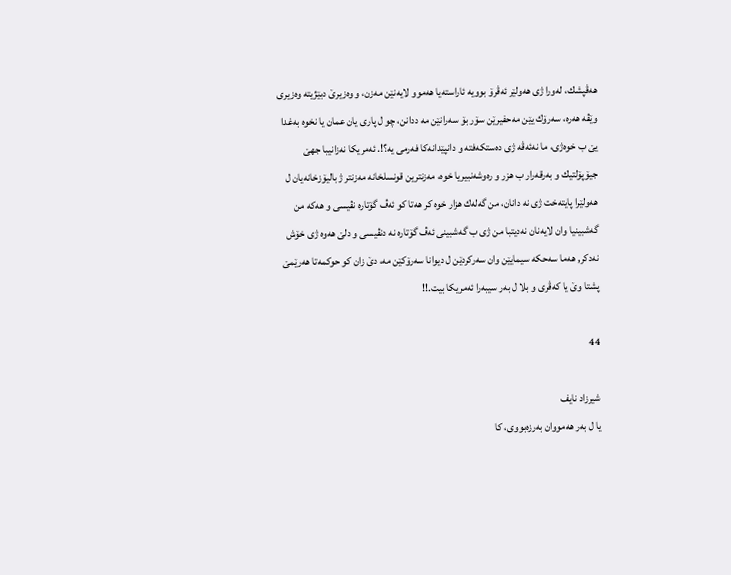هه‌ڤپشك، له‌ورا ژى هه‌ولێر ئه‌ڤرۆ بوویه‌ ئاراسته‌یا هه‌موو لایه‌نێن مه‌زن، و وه‌زیرێ دبێژیته‌ وه‌زیرى وێڤه‌ هه‌ره‌، سه‌رۆك یێن مه‌حفیرێن سۆر بۆ سه‌رانێن مه‌ ددانن، چو ل پاری یان عمان یا نخوه‌ به‌غدا یێ ب خوه‌ژى، ما نه‌ئه‌ڤه‌ ژى ده‌ستكه‌فته‌ و دانپێدانه‌كا فه‌رمى یه‌؟!. ئه‌مریكا نه‌زانیبا جهێ جیۆپۆلتیك و به‌رقه‌رار ب هزر و ره‌وشه‌نبیریا خوه‌، مه‌زنترین قونسلخانه‌ مه‌زنتر ژ بالیۆزخانه‌یان ل هه‌ولێرا پایته‌خت ژى نه‌ دانان، من گه‌له‌ك هزار خوه‌ كر هه‌تا كو ئه‌ڤ گۆتاره‌ نڤیسى و هه‌كه‌ من گه‌شبینیا وان لایه‌نان نه‌دیتبا من ژى ب گه‌شبینى ئه‌ڤ گۆتاره‌ نه‌ دنڤیسى و دلێ هه‌وه‌ ژى خۆش نه‌دكر, هه‌ما سه‌حكه‌ سیمایێن وان سه‌ركردێن ل دیوانا سه‌رۆكێن مه‌، دێ زان كو حوكمه‌تا هه‌رێمێ پشتا وێ یا كه‌ڤرى و بلا ل به‌ر سیبه‌را ئه‌مریكا بیت.!!

44

شیرزاد نایف
یا ل به‌ر هه‌مووان به‌رزه‌بووی، كا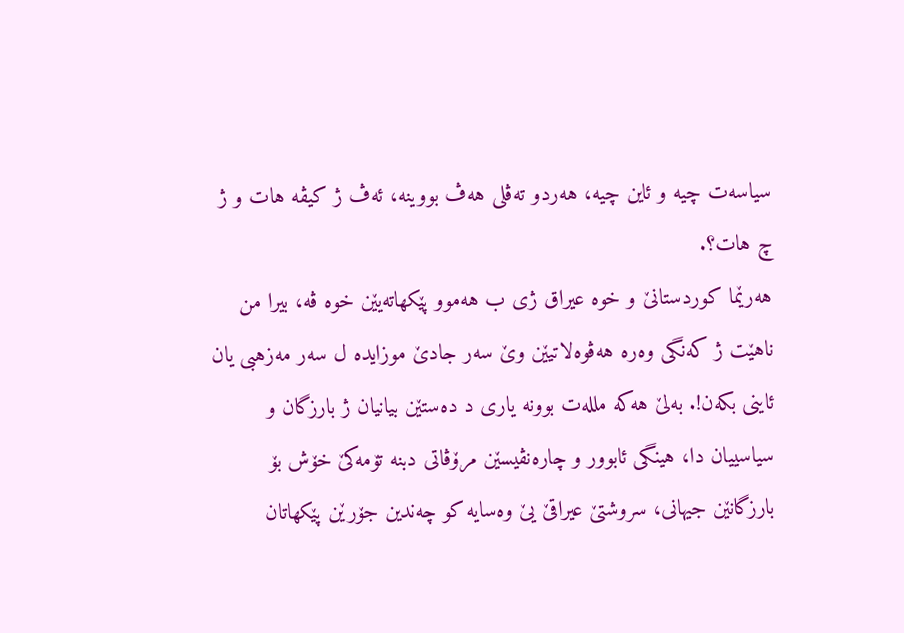سیاسه‌ت چیه‌ و ئاین چیه‌، هه‌ردو ته‌ڤلی هه‌ڤ بووینه‌، ئه‌ڤ ژ كیڤه‌ هات و ژ چ هات؟.
هه‌رێما كوردستانێ و خوه‌ عیراق ژی ب هه‌موو پێكهاته‌یێن خوه‌ ڤه‌، بیرا من ناهێت ژ كه‌نگی وه‌ره‌ هه‌ڤوه‌لاتیێن وێ سه‌ر جادێ موزایده‌ ل سه‌ر مه‌زهبی یان ئاینی بكه‌ن!. به‌لێ هه‌كه‌ ملله‌ت بوونه‌ یاری د ده‌ستێن بیانیان ژ بارزگان و سیاسییان دا، هینگی ئابوور و چاره‌نڤیسێن مرۆڤاتی دبنه‌ تۆمه‌كێ خۆش بۆ بارزگانێن جیهانی، سروشتێ عیراقێ یێ وه‌سایه‌ كو چه‌ندین جۆرێن پێكهاتان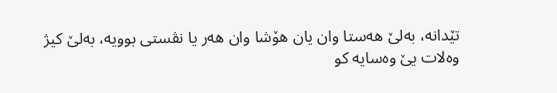تێدانه‌، به‌لێ هه‌ستا وان یان هۆشا وان هه‌ر یا نڤستی بوویه‌، به‌لێ كیژ وه‌لات یێ وه‌سایه‌ كو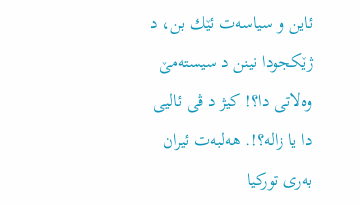ئاین و سیاسه‌ت ئێك بن، د ژێكجودا نینن د سیسته‌مێ وه‌لاتی دا؟! كیژ د ڤی ئالیی دا یا زاله‌؟!. هه‌لبه‌ت ئیران به‌ری توركیا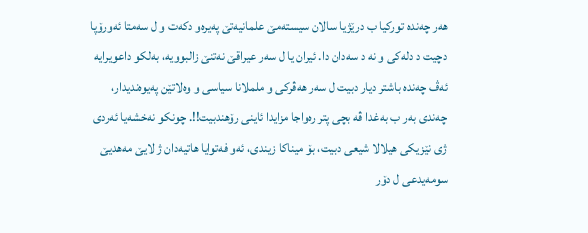هه‌ر چه‌نده‌ توركیا ب درێژیا سالان سیسته‌مێ علمانیه‌تێ په‌یره‌و دكه‌ت و ل سه‌متا ئه‌ورۆپا دچیت د دله‌كی و نه‌ د سه‌دان دا. ئیران یا ل سه‌ر عیراقێ نه‌تنێ زالبوویه‌، به‌لكو داعویرایه‌ ئه‌ڤ چه‌نده‌ باشتر دیار دبیت ل سه‌ر هه‌ڤركی و ململانا سیاسی و وه‌لاتێن په‌یوه‌ندیدار، چه‌ندی به‌ر ب به‌غدا ڤه‌ بچی پتر ره‌واجا مزایدا ئاینی رۆهندبیت!!. چونكو نه‌خشه‌یا ئه‌ردی ژی نێزیكی هیلالا شیعی دبیت، بۆ میناكا زیندی، ئه‌و فه‌توایا هاتیه‌دان ژ لایێ مه‌هدیێ سومه‌یدعی ل دۆر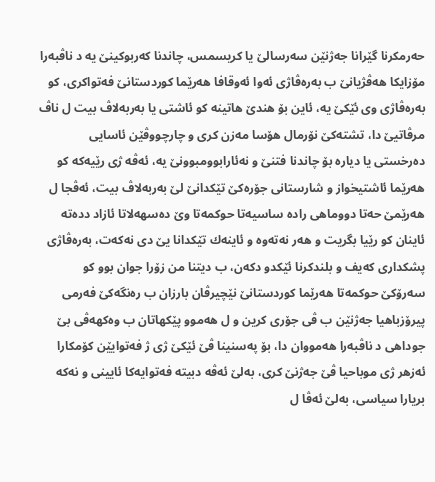حه‌رمكرنا گێرانا جه‌ژنێن سه‌رسالێ یا كریسمس، چاندنا كه‌ربوكینێ یه‌ د ناڤبه‌را مۆزایكا هه‌ڤژیانێ ب به‌ره‌ڤاژی ئه‌وا ئه‌وقافا هه‌رێما كوردستانێ فه‌تواكری، كو به‌ره‌ڤاژی وی ئێكێ یه‌، ئاین بۆ هندێ هاتینه‌ كو ئاشتی یا به‌ربه‌لاڤ بیت ل ناڤ مرڤاتیێ دا، تشته‌كێ نۆرمال هۆسا مه‌زن كری و چارچووڤێن ئاسایی ده‌رخستی یا دیاره‌ بۆ چاندنا فتنێ و نه‌ئارابوومبوونێ یه‌، ئه‌ڤه‌ ژی رێیه‌كه‌ كو هه‌رێما ئاشتیخواز و شارستانی جۆره‌كێ تێكدانێ لێ به‌ربه‌لاڤ بیت، ئه‌ڤجا ل هه‌رێمێ حه‌تا دووماهی راده‌ ساسیه‌تا حوكمه‌تا وێ ده‌سهه‌لاتا ئازاد دده‌ته‌ ئاینان كو رێیا بگریت و هه‌ر نه‌ته‌وه‌ و ئاینه‌ك تێكدانا یێ دی نه‌كه‌ت، به‌ره‌ڤاژی پشكداری كه‌یف و بلندكرنا ئێكدو دكه‌ن، ب دیتنا من زۆرا جوان بوو كو سه‌رۆكێ حوكمه‌تا هه‌رێما كوردستانێ نێچیرڤان بارزان ب ره‌نگه‌كێ فه‌رمی پیرۆزباهیا جه‌ژنێن ب ڤی جۆری كرین و ل هه‌موو پێكهاتان ب وه‌كهه‌ڤی بێ جوداهی د ناڤبه‌را هه‌مووان دا، بۆ په‌سنینا ڤێ ئێكێ ژی ژ فه‌توایێن كۆمكارا ئه‌زهر ژی موباحیا ڤێ جه‌ژنێ كری، به‌لێ ئه‌ڤه‌ دبیته‌ فه‌توایه‌كا ئایینی و نه‌كه‌ بریارا سیاسی، به‌لێ ئه‌ڤا ل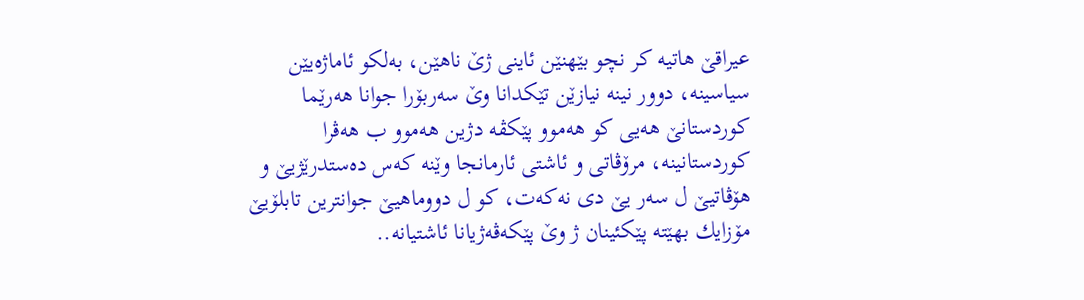عیراقێ هاتیه‌ كر نچو بێهنێن ئاینی ژێ ناهێن، به‌لكو ئاماژه‌یێن سیاسینه‌، دوور نینه‌ نیازێن تێكدانا وێ سه‌ربۆرا جوانا هه‌رێما كوردستانێ هه‌یی كو هه‌موو پێكڤه‌ دژین هه‌موو ب هه‌ڤرا كوردستانینه‌، مرۆڤاتی و ئاشتی ئارمانجا وێنه‌ كه‌س ده‌ستدرێژیێ و هۆڤاتیێ ل سه‌ر یێ دی نه‌كه‌ت، كو ل دووماهیێ جوانترین تابلۆیێ مۆزایك بهێته‌ پێكئینان ژ وێ پێكه‌ڤه‌ژیانا ئاشتیانه‌..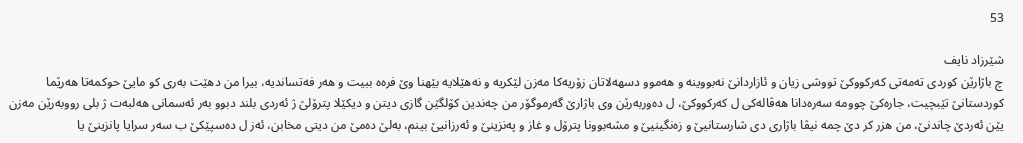53

شێرزاد نایف
چ باژارێن كوردی ته‌مه‌تى كه‌ركووكێ تووشى زیان و ئازاردانێ نه‌بووینه‌ و هه‌موو دسهه‌لاتان زۆریه‌كا مه‌زن لێكریه‌ و نه‌هێلایه‌ بێهنا وێ فره‌ه ببیت و هه‌ر فه‌تساندیه‌، بیرا من دهێت به‌رى كو مایێ حوكمه‌تا هه‌رێما كوردستانێ تێبچیت، جاره‌كێ چوومه‌ سه‌ره‌دانا هه‌ڤاله‌كى ل كه‌ركووكێ، ل ده‌وربه‌رێن وى باژارێ گه‌رموگۆر من چه‌ندین كۆلگێن گازى دیتن و دیكێلا پترۆلێ ژ ئه‌ردى بلند دبوو به‌ر ئه‌سمانى هه‌لبه‌ت ژ بلى رووبه‌رێن مه‌زن یێن ئه‌ردێ چاندنێ، من هزر كر دێ چمه‌ نیڤا باژارى دى شارستانیێ و زه‌نگینیێ و مشه‌بوونا پترۆل و غاز و په‌نزینێ و ئه‌رزانیێ بینم، به‌لێ ده‌مێ من دیتى مخابن، ئه‌ز ل ده‌سپێكێ ب سه‌ر سرایا پانزینێ یا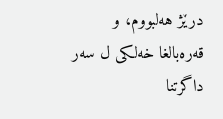درێژ هه‌لبووم، و قه‌ره‌بالغا خه‌لكى ل سه‌ر داگرتنا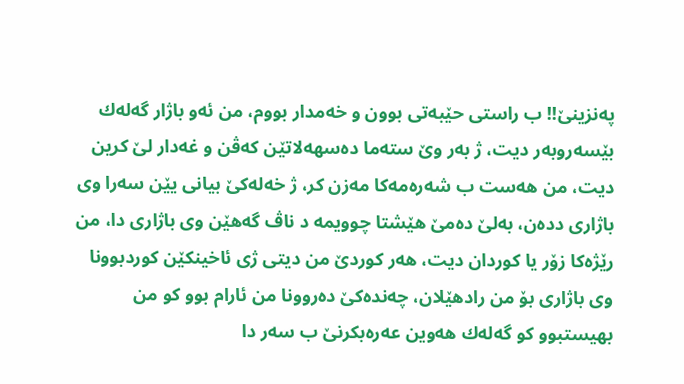په‌نزینێ!! ب راستى حێبه‌تى بوون و خه‌مدار بووم، من ئه‌و باژار گه‌له‌ك بێسه‌روبه‌ر دیت، ژ به‌ر وێ سته‌ما ده‌سهه‌لاتێن كه‌ڤن و غه‌دار لێ كرین دیت، من هه‌ست ب شه‌ره‌مه‌كا مه‌زن كر، ژ خه‌له‌كێ بیانى یێن سه‌را وى باژارى دده‌ن، به‌لێ ده‌مێ هێشتا چوویمه‌ د ناڤ گه‌هێن وى باژارى دا، من رێژه‌كا زۆر یا كوردان دیت، هه‌ر كوردێ من دیتى ژى ئاخینكێن كوردبوونا وى باژارى بۆ من رادهێلان، چه‌نده‌كێ ده‌روونا من ئارام بوو كو من بهیستبوو كو گه‌له‌ك هه‌وین عه‌ره‌بكرنێ ب سه‌ر دا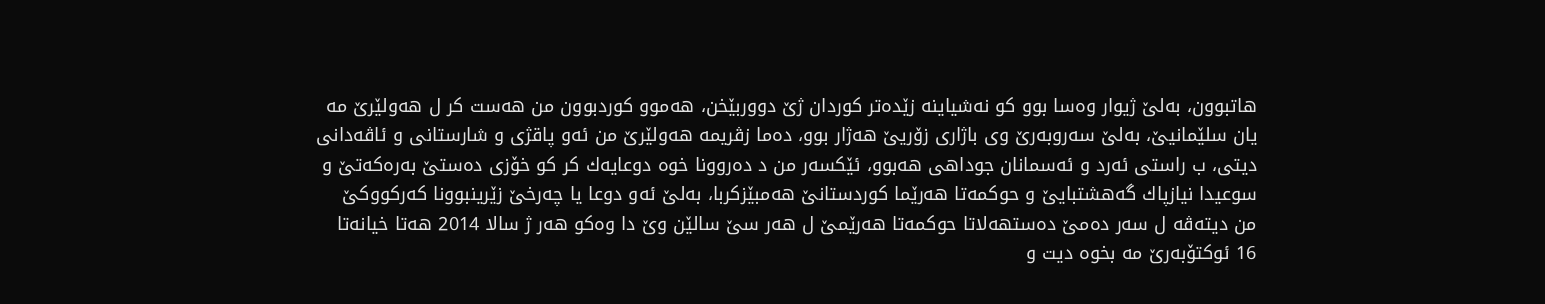هاتبوون، به‌لێ ژیوار وه‌سا بوو كو نه‌شیاینه‌ زێده‌تر كوردان ژێ دووربێخن، هه‌موو كوردبوون من هه‌ست كر ل هه‌ولێرێ مه‌ یان سلێمانیێ، به‌لێ سه‌روبه‌رێ وى باژارى زۆریێ هه‌ژار بوو، ده‌ما زڤریمه‌ هه‌ولێرێ من ئه‌و پاقژى و شارستانى و ئاڤه‌دانى دیتى، ب راستى ئه‌رد و ئه‌سمانان جوداهى هه‌بوو، ئێكسه‌ر من د ده‌روونا خوه‌ دوعایه‌ك كر كو خۆزی ده‌ستێ به‌ره‌كه‌تێ و سوعیدا نیازپاك گه‌هشتبایێ و حوكمه‌تا هه‌رێما كوردستانێ هه‌مبێزكربا، به‌لێ ئه‌و دوعا یا چه‌رخێ زێرینبوونا كه‌ركووكێ من دیته‌ڤه‌ ل سه‌ر ده‌مێ ده‌ستهه‌لاتا حوكمه‌تا هه‌رێمێ ل هه‌ر سێ سالێن وێ دا وه‌كو هه‌ر ژ سالا 2014 هه‌تا خیانه‌تا 16 ئوكتۆبه‌رێ مه‌ بخوه‌ دیت و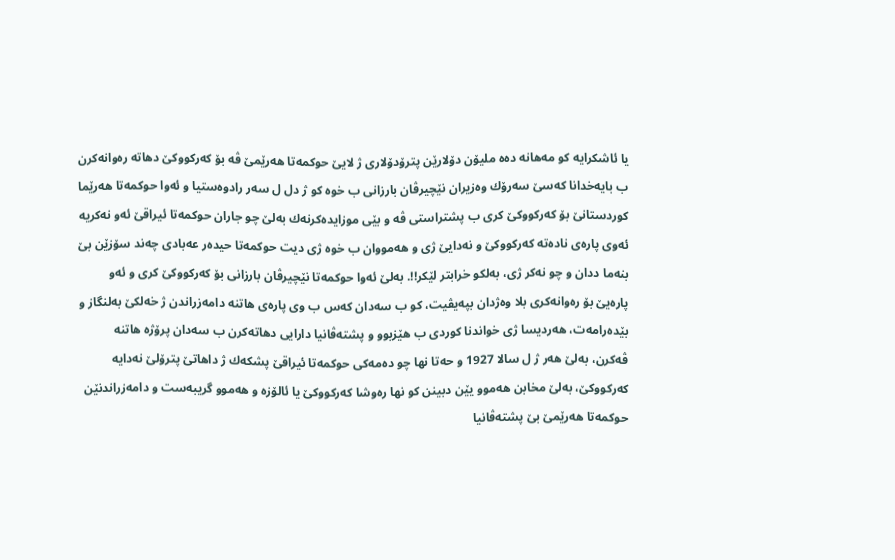یا ئاشكرایه‌ كو مه‌هانه‌ ده‌ه ملیۆن دۆلارێن پترۆدۆلاری ژ لایێ حوكمه‌تا هه‌رێمێ ڤه‌ بۆ كه‌ركووكێ دهاته‌ ره‌وانه‌كرن ب بایه‌خدانا كه‌سێ سه‌رۆك وه‌زیران نێچیرڤان بارزانى ب خوه‌ كو ژ دل ل سه‌ر رادوه‌ستیا و ئه‌وا حوكمه‌تا هه‌رێما كوردستانێ بۆ كه‌ركووكێ كرى ب پشتراستى ڤه‌ و بێى موزایده‌كرنه‌ك به‌لێ چو جاران حوكمه‌تا ئیراقێ ئه‌و نه‌كریه‌ ئه‌وى پاره‌ی ناده‌ته‌ كه‌ركووكێ و نه‌دایێ ژى و هه‌مووان ب خوه‌ ژى دیت حوكمه‌تا حیده‌ر عه‌بادى چه‌ند سۆزێن بێ بنه‌ما ددان و چو نه‌كر ژى، به‌لكو خرابتر لێكر!!. به‌لێ ئه‌وا حوكمه‌تا نێچیرڤان بارزانى بۆ كه‌ركووكێ كری و ئه‌و پاره‌یێ بۆ ره‌وانه‌كرى بلا وه‌ژدان بپه‌یڤیت، كو ب سه‌دان كه‌س ب وی پاره‌ی هاتنه‌ دامه‌زراندن ژ خه‌لكێ به‌لنگاز و بێده‌رامه‌ت، هه‌ردیسا ژى خواندنا كوردی ب هێزبوو و پشته‌ڤانیا دارایی دهاته‌كرن ب سه‌دان پرۆژه‌ هاتنه‌ ڤه‌كرن، به‌لێ هه‌ر ژ ل سالا 1927 و حه‌تا نها چو ده‌مه‌كی حوكمه‌تا ئیراقێ پشكه‌ك ژ داهاتێ پترۆلێ نه‌دایه‌ كه‌ركووكێ، به‌لێ مخابن هه‌موو یێن دبینن كو نها ره‌وشا كه‌ركووكێ یا ئالۆزه‌ و هه‌موو گریبه‌ست و دامه‌زراندنێن حوكمه‌تا هه‌رێمێ بێ پشته‌ڤانیا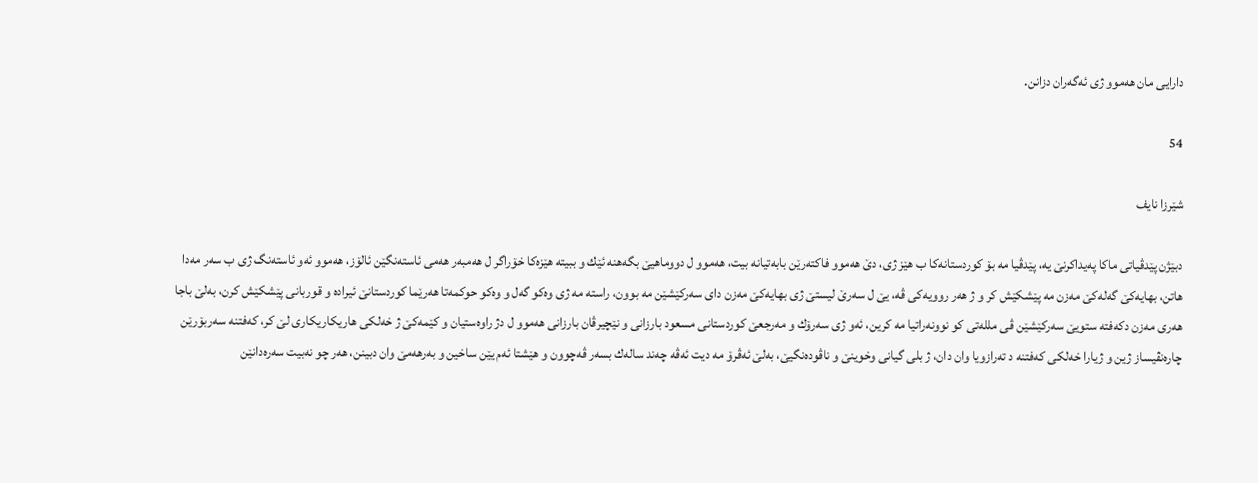دارایی مان هه‌موو ژى ئه‌گه‌ران دزانن.

54

شێرزا نایف

دبێژن پێدڤیاتی ماكا په‌یداكرنێ‌ یه‌، پێدڤیا مه‌ بۆ كوردستانه‌كا ب هێز ژی، دێ‌ هه‌موو فاكته‌رێن بابه‌تیانه‌ بیت، هه‌موو ل دووماهیێ‌ بگه‌هنه‌ ئێك و ببیته‌ هێزه‌كا خۆراگر ل هه‌مبه‌ر هه‌می ئاسته‌نگێن ئالۆز، هه‌موو ئه‌و ئاسته‌نگ ژی ب سه‌ر مه‌دا هاتن، بهایه‌كێ‌ گه‌له‌كێ‌ مه‌زن مه‌ پێشكێش كر و ژ هه‌ر روویه‌كی ڤه‌، یێ‌ ل سه‌رێ‌ لیستێ‌ ژی بهایه‌كێ‌ مه‌زن دای سه‌ركێشێن مه‌ بوون، راسته‌ مه‌ ژی وه‌كو گه‌ل و وه‌كو حوكمه‌تا هه‌رێما كوردستانێ‌ ئیراده‌ و قوربانی پێشكێش كرن، به‌لێ‌ باجا هه‌ری مه‌زن دكه‌فته‌ ستویێ‌ سه‌ركێشێن ڤی ملله‌تی كو نوونه‌راتیا مه‌ كرین، ئه‌و ژی سه‌رۆك و مه‌رجعێ‌ كوردستانی مسعود بارزانی و نێچیرڤان بارزانی هه‌موو ل دژ راوه‌ستیان و كێمه‌كێ‌ ژ خه‌لكی هاریكاریكاری لێ‌ كر، كه‌فتنه‌ سه‌ربۆرێن چاره‌نڤیساز ژین و ژیارا خه‌لكی كه‌فتنه‌ د ته‌رازویا وان دان، ژ بلی گیانی وخوینێ‌ و ناڤوده‌نگیێ‌، به‌لێ‌ ئه‌ڤرۆ مه‌ دیت ئه‌ڤه‌ چه‌ند ساله‌ك بسه‌ر ڤه‌چوون و هێشتا ئه‌م یێن ساخین و به‌رهه‌مێ‌ وان دبینن، هه‌ر چو نه‌بیت سه‌ره‌دانێن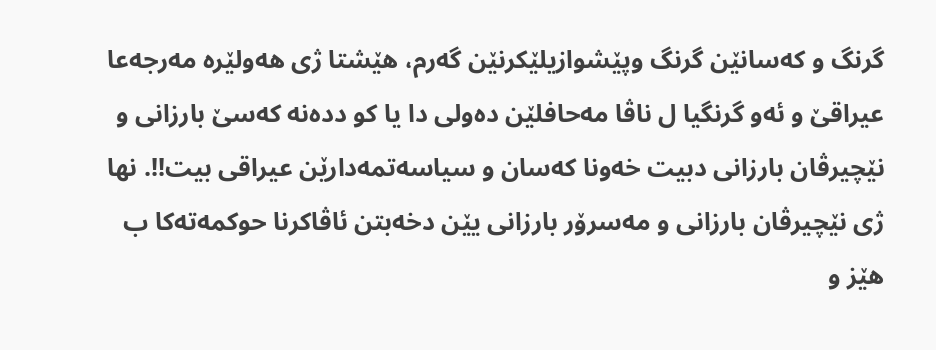گرنگ و كه‌سانێن گرنگ وپێشوازیلێكرنێن گه‌رم، هێشتا ژی هه‌ولێره‌ مه‌رجه‌عا عیراقێ‌ و ئه‌و گرنگیا ل ناڤا مه‌حافلێن ده‌ولی دا یا كو دده‌نه‌ كه‌سێ‌ بارزانی و نێچیرڤان بارزانی دبیت خه‌ونا كه‌سان و سیاسه‌تمه‌دارێن عیراقی بیت!!. نها ژی نێچیرڤان بارزانی و مه‌سرۆر بارزانی یێن دخه‌بتن ئاڤاكرنا حوكمه‌ته‌كا ب هێز و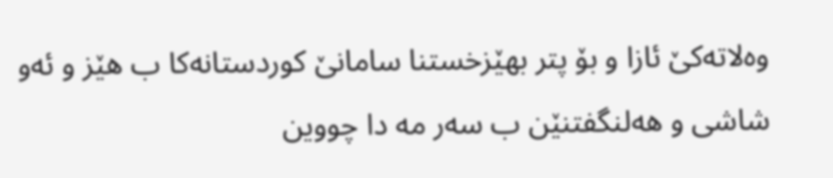وه‌لاته‌كێ‌ ئازا و بۆ پتر بهێزخستنا سامانێ‌ كوردستانه‌كا ب هێز و ئه‌و شاشی و هه‌لنگفتنێن ب سه‌ر مه‌ دا چووین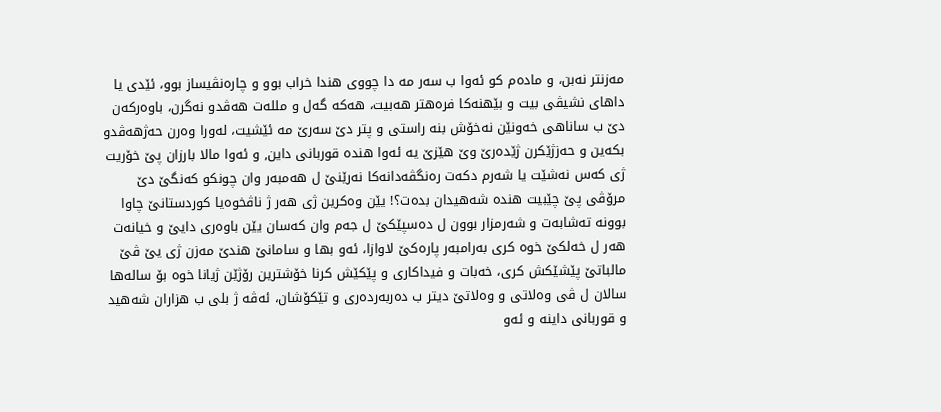مه‌زنتر نه‌بن، و ماده‌م كو ئه‌وا ب سه‌ر مه‌ دا چووی هندا خراب بوو و چاره‌نڤیساز بوو، ئێدی یا داهای نشیڤی بیت و بێهنه‌كا فره‌هتر هه‌بیت، هه‌كه‌ گه‌ل و ملله‌ت هه‌ڤدو نه‌گرن، باوه‌ركه‌ن دێ‌ ب ساناهی خه‌ونێن نه‌خۆش بنه‌ راستی و پتر دێ‌ سه‌رێ‌ مه‌ ئێشیت، له‌ورا وه‌رن حه‌ژهه‌ڤدو بكه‌ین و حه‌زژێكرن ژێده‌رێ‌ وێ‌ هێزێ‌ یه‌ ئه‌وا هنده‌ قوربانی داین, و ئه‌وا مالا بارزان پێ‌ خۆریت ژی كه‌س نه‌شێت یا شه‌رم دكه‌ت ره‌نگڤه‌دانه‌كا نه‌رێنێ‌ ل هه‌مبه‌ر وان چونكو كه‌نگێ‌ دێ‌ مرۆڤی پێ چێبیت هنده‌ شه‌هیدان بده‌ت؟! یێن وه‌كرین ژی هه‌ر ژ ناڤخوه‌یا كوردستانێ‌ چاوا بوونه‌ ته‌شابه‌ت و شه‌رمزار بوون ل ده‌سپێكێ‌ ل جه‌م وان كه‌سان یێن باوه‌ری دایێ‌ و خیانه‌ت هه‌ر ل خه‌لكێ‌ خوه‌ كری به‌رامبه‌ر پاره‌كێ‌ لاوازا، ئه‌و بها و سامانێ‌ هندێ‌ مه‌زن ژی یێ‌ ڤێ‌ مالباتێ‌ پێشێكش كری، خه‌بات و فیداكاری و پێكێش كرنا خۆشترین رۆژێن ژیانا خوه‌ بۆ ساله‌ها سالان ل ڤی وه‌لاتی و وه‌لاتێ‌ دیتر ب ده‌ربه‌رده‌ری و تێكۆشان، ئه‌ڤه‌ ژ بلی ب هزاران شه‌هید و قوربانی داینه‌ و ئه‌و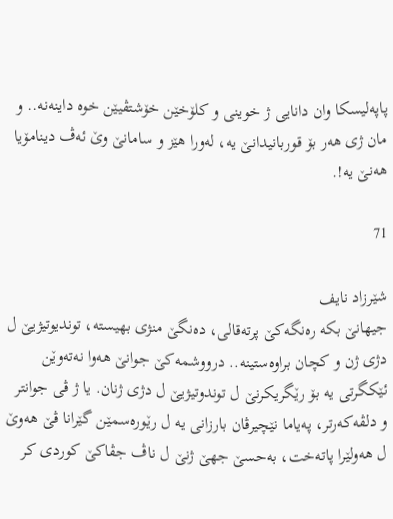پاپه‌لیسكا وان دانایی ژ خوینی و كلۆخێن خۆشتڤیێن خوه‌ داینه‌نه‌.. و مان ژی هه‌ر بۆ قوربانیدانێ‌ یه‌، له‌ورا هێز و سامانێ‌ وێ‌ ئه‌ڤ دینامۆیا هه‌نێ‌ یه‌!.

71

شێرزاد نایف
جیهانێ‌ بكه‌ ره‌نگه‌كێ‌ پرته‌قالی، ده‌نگێ‌ منژی بهیسته‌، توندیوتیژیێ‌ ل دژی ژن و كچان براوه‌ستینه‌.. درووشمه‌كێ‌ جوانێ‌ هه‌وا نه‌ته‌وێن ئێكگرتی یه‌ بۆ رێگریكرنێ‌ ل توندوتیژیێ‌ ل دژی ژنان. یا ژ ڤی جوانتر و دلڤه‌كه‌رتر، په‌یاما نێچیرڤان بارزانی یه‌ ل رێوره‌سمێن گێرانا ڤێ‌ هه‌وێ‌ ل هه‌ولێرا پاته‌خت، به‌حسێ‌ جهێ‌ ژنێ‌ ل ناڤ جڤاكێ‌ كوردی كر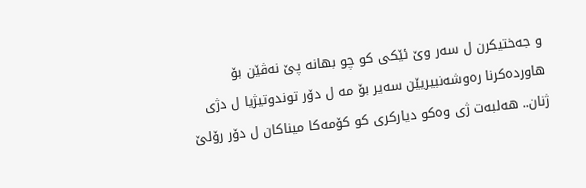و جه‌ختیكرن ل سه‌ر وێ‌ ئێكی كو چو بهانه‌ پێ‌ نه‌ڤێن بۆ هاورده‌كرنا ره‌وشه‌نبیریێن سه‌یر بۆ مه‌ ل دۆر توندوتیژیا ل دژی ژنان.. هه‌لبه‌ت ژی وه‌كو دیاركری كو كۆمه‌كا میناكان ل دۆر رۆلێ‌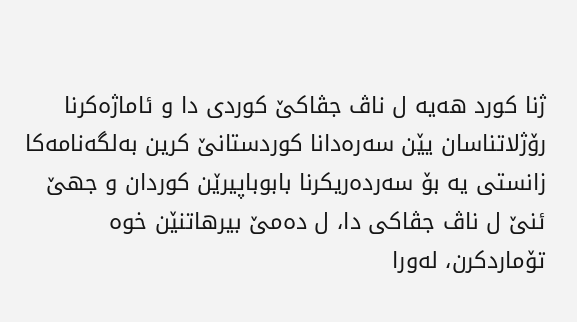ژنا كورد هه‌یه‌ ل ناڤ جڤاكێ‌ كوردی دا و ئاماژه‌كرنا رۆژلاتناسان یێن سه‌ره‌دانا كوردستانێ‌ كرین به‌لگه‌نامه‌كا زانستی یه‌ بۆ سه‌رده‌ریكرنا بابوباپیرێن كوردان و جهێ‌ ئنێ‌ ل ناڤ جڤاكی دا، ل ده‌مێ‌ بیرهاتنێن خوه‌ تۆماردكرن، له‌ورا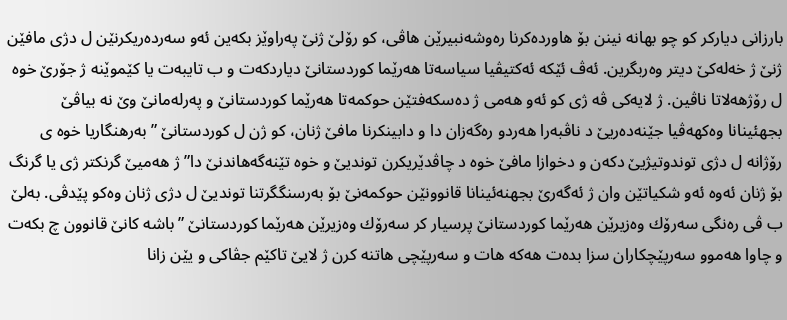بارزانی دیاركر كو چو بهانه‌ نینن بۆ هاورده‌كرنا ره‌وشه‌نبیرێن هاڤی، كو رۆلێ‌ ژنێ‌ په‌راوێز بكه‌ین ئه‌و سه‌رده‌ریكرنێن ل دژی مافێن ژنێ‌ ژ خه‌له‌كێ‌ دیتر وه‌ربگرین. ئه‌ڤ ئێكه‌ ئه‌كتیڤیا سیاسه‌تا هه‌رێما كوردستانێ‌ دیاردكه‌ت و ب تایبه‌ت یا كێموێنه‌ ژ جۆرێ‌ خوه‌ ل رۆژهه‌لاتا ناڤین. ژ لایه‌كی ڤه‌ ژی كو ئه‌و هه‌می ژ ده‌سكه‌فتێن حوكمه‌تا هه‌رێما كوردستانێ‌ و په‌رله‌مانێ‌ وێ‌ نه‌ بیاڤێ‌ بجهئینانا وه‌كهه‌ڤیا جێنه‌ده‌ریێ‌ د ناڤبه‌را هه‌ردو ره‌گه‌زان دا و دابینكرنا مافێ‌ ژنان، كو ژن ل كوردستانێ‌ ” به‌رهنگاریا خوه‌ ی رۆژانه‌ ل دژی توندوتیژیێ‌ دكه‌ن و دخوازا مافێ‌ خوه‌ د چاڤدێریكرن توندیێ‌ و خوه‌ تێنه‌گه‌هاندنێ‌ دا” ژ هه‌میێ‌ گرنكتر ژی یا گرنگ بۆ ژنان ئه‌وه‌ ئه‌و شكیاتێن وان ژ ئه‌گه‌رێ‌ بجهنه‌ئینانا قانوونێن حوكمه‌نێ‌ بۆ به‌رسنگگرتنا توندیێ‌ ل دژی ژنان وه‌كو پێدڤی. به‌لێ‌ ب ڤی ره‌نگی سه‌رۆك وه‌زیرێن هه‌رێما كوردستانێ‌ پرسیار كر سه‌رۆك وه‌زیرێن هه‌رێما كوردستانێ‌ ” باشه‌ كانێ‌ قانوون چ بكه‌ت و چاوا هه‌موو سه‌رپێچكاران سزا بده‌ت هه‌كه‌ هات و سه‌رپێچی هاتنه‌ كرن ژ لایێ‌ تاكێم جڤاكی و یێن زانا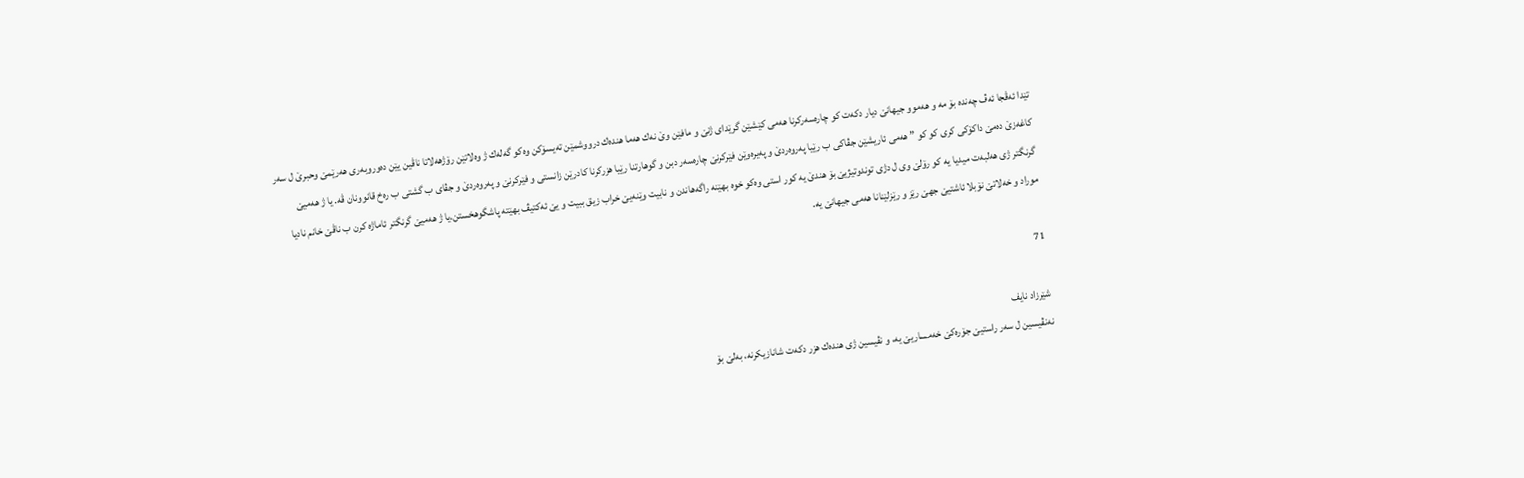تێدا ئه‌ڤجا ئه‌ڤ چه‌نده‌ بۆ مه‌ و هه‌موو جیهانێ‌ دیار دكه‌ت كو چاره‌سه‌ركرنا هه‌می كێشێن گرێدای ژنێ‌ و مافێن وێ‌ نه‌ك هه‌ما هنده‌ك درووشمێن ته‌یسۆكن وه‌كو گه‌له‌ك ژ وه‌لاتێن رۆژهه‌لاتا ناڤین یێن ده‌وروبه‌ری هه‌رێمێ‌ وحبرێ‌ ل سه‌ر كاغه‌زێ‌ ده‌مێ‌ داكۆكی كری كو كو ” هه‌می ئاریشێن جڤاكی ب رێیا په‌روه‌ردێ‌ و په‌یره‌وێن فێركرنێ‌ چاره‌سه‌ر دبن و گوهارتنا رێیا هزركرنا كادرێن زانستی و فێركرنێ‌ و په‌روه‌ردێ‌ و جڤای ب گشتی ب ره‌خ قانوونان ڤه‌. یا ژ هه‌میێ‌ گرنگتر ژی هه‌لبه‌ت میدیا یه‌ كو رۆلێ‌ وی ل دژی توندوتیژیێ‌ بۆ هندێ‌ یه‌ كور استی وه‌كو خوه‌ بهێنه‌ راگه‌هاندن و نابیت وێنه‌یێ‌ خراب زیق ببیت و یێ ئه‌كتیڤ بهێته‌ پاشگوهخستن.یا ژ هه‌میێ‌ گرنگتر ئاماژه‌ كرن ب ناڤێ‌ خانم نادیا موراد و خه‌لاتێ‌ نۆبلا ئاشتیێ‌ جهێ‌ رێز و رێزلێنانا هه‌می جیهانێ‌ یه‌.

71

شێرزاد نایف
نه‌نڤیسین ل سه‌ر راستیێ جۆره‌كێ خه‌مساریێ یه‌، و نڤیسین ژى هنده‌ك هزر دكه‌ت شانازیكرنه‌، به‌لێ بۆ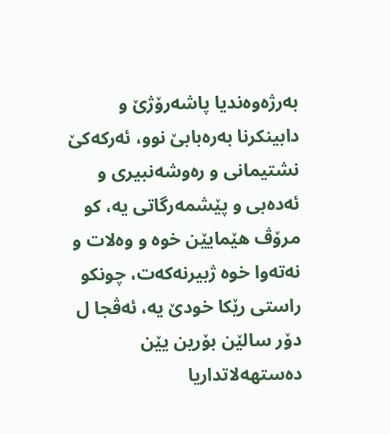به‌رژه‌وه‌ندیا پاشه‌رۆژێ و دابینكرنا به‌ره‌بابێ نوو، ئه‌ركه‌كێ نشتیمانى و ره‌وشه‌نبیرى و ئه‌ده‌بى و پێشمه‌رگاتى یه‌، كو مرۆڤ هێمایێن خوه‌ و وه‌لات و نه‌ته‌وا خوه‌ ژبیرنه‌كه‌ت، چونكو راستى رێكا خودێ یه‌، ئه‌ڤجا ل دۆر سالێن بۆرین یێن ده‌ستهه‌لاتداریا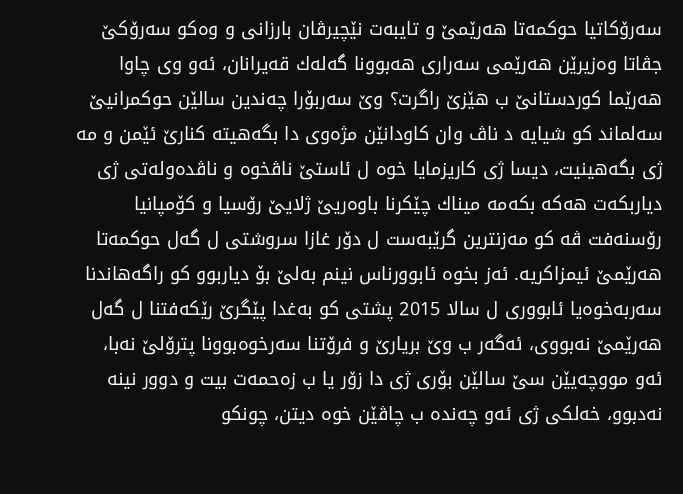سه‌رۆكاتیا حوكمه‌تا هه‌رێمێ و تایبه‌ت نێچیرڤان بارزانی و وه‌كو سه‌رۆكێ جڤاتا وه‌زیرێن هه‌رێمی سه‌راری هه‌بوونا گه‌له‌ك قه‌یرانان، ئه‌و وی چاوا هه‌رێما كوردستانێ ب هێزێ راگرت؟ وێ سه‌ربۆرا چه‌ندین سالێن حوكمرانیێ سه‌لماند كو شیایه‌ د ناڤ وان كاودانێن مژه‌وى دا بگه‌هیته‌ كنارێ ئێمن و مه‌ ژى بگه‌هینیت، دیسا ژى كاریزمایا خوه‌ ل ئاستێ ناڤخوه‌ و ناڤده‌وله‌تی ژى دیاربكه‌ت هه‌كه‌ بكه‌مه‌ میناك چێكرنا باوه‌ریێ ژلایێ رۆسیا و كۆمپانیا رۆسنه‌فت ڤه‌ كو مه‌زنترین گرێبه‌ست ل دۆر غازا سروشتی ل گه‌ل حوكمه‌تا هه‌رێمێ ئیمزاكریه‌. ئه‌ز بخوه‌ ئابوورناس نینم به‌لێ بۆ دیاربوو كو راگه‌هاندنا سه‌ربه‌خوه‌یا ئابووری ل سالا 2015 پشتی كو به‌غدا پێگرێ رێكه‌فتنا ل گه‌ل هه‌رێمێ نه‌بووی، ئه‌گه‌ر ب وێ بریارێ و فرۆتنا سه‌رخوه‌بوونا پترۆلێ نه‌با، ئه‌و مووچه‌یێن سێ سالێن بۆری ژی دا زۆر یا ب زه‌حمه‌ت بیت و دوور نینه‌ نه‌دبوو، خه‌لكى ژى ئه‌و چه‌نده‌ ب چاڤێن خوه‌ دیتن، چونكو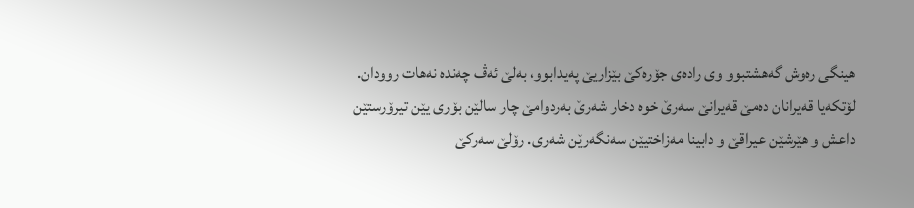هینگى ره‌وش گه‌هشتبوو وى راده‌ى جۆره‌كێ بێزاریێ په‌یدابوو، به‌لێ ئه‌ڤ چه‌نده‌ نه‌هات روودان.
لۆتكه‌یا قه‌یرانان ده‌مێ قه‌یرانێ سه‌رێ خوه‌ دخار شه‌رێ به‌ردوامێ چار سالێن بۆری یێن تیرۆرستێن داعش و هێرشێن عیراقێ و دابینا مه‌زاختیێن سه‌نگه‌رێن شه‌ری. رۆلێ سه‌ركێ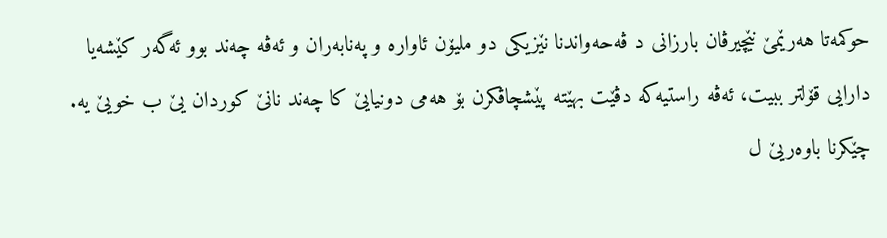حوكمه‌تا هه‌رێمێ نێچیرڤان بارزانی د ڤه‌حه‌واندنا نێزیكی دو ملیۆن ئاواره‌ و په‌نابه‌ران و ئه‌ڤه‌ چه‌ند بوو ئه‌گه‌ر كێشه‌یا دارایی قۆلتر ببیت، ئه‌ڤه‌ راستیه‌كه‌ دڤێت بهێته‌ پێشچاڤكرن بۆ هه‌مى دونیایێ كا چه‌ند نانێ كوردان یێ ب خویێ یه‌. چێكرنا باوه‌ریێ ل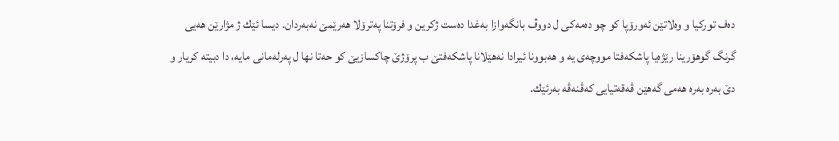ده‌ف توركیا و وه‌لاتێن ئه‌ورۆپا كو چو ده‌مه‌كی ل دووڤ بانگه‌وازا به‌غدا ده‌ست ژكرین و فرۆتنا په‌ترۆلا هه‌رێمێ نه‌به‌ردان. دیسا ئێك ژ مژارێن هه‌یى گرنگ گوهۆرینا رێژه‌یا پاشكه‌فتا مووچه‌ی یه‌ و هه‌بوونا ئیرادا نه‌هێلانا پاشكه‌فتێ ب پرۆژێ چاكسازیێ كو حه‌تا نها ل په‌رله‌مانی مایه‌، دا دبیته‌ كریار و دێ به‌ره‌ به‌ره‌ هه‌مى گه‌هێن ڤه‌قه‌تیایى كه‌ڤنه‌ڤه‌ به‌رئێك.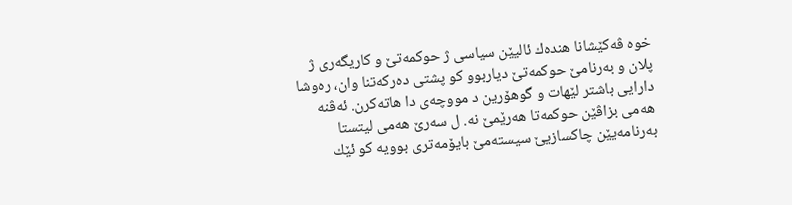خوه‌ ڤه‌كێشانا هنده‌ك ئالیێن سیاسى ژ حوكمه‌تێ و كاریگه‌ری ژ پلان و به‌رنامێ حوكمه‌تێ دیاربوو كو پشتی ده‌ركه‌تنا وان، ره‌وشا دارایی باشتر لێهات و گوهۆرین د مووچه‌ی دا هاته‌كرن. ئه‌ڤنه‌ هه‌مى بزاڤێن حوكمه‌تا هه‌رێمێ نه‌. ل سه‌رێ هه‌مى لیتستا به‌رنامه‌یێن چاكسازیێ سیسته‌مێ بایۆمه‌تری بوویه‌ كو ئێك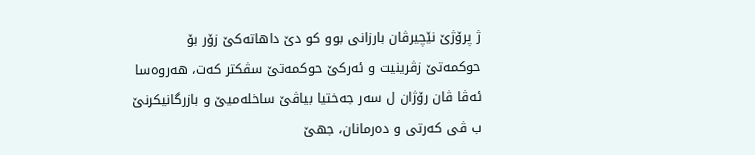ژ پرۆژێ نێچیرڤان بارزانی بوو كو دێ داهاته‌كێ زۆر بۆ حوكمه‌تێ زڤرینیت و ئه‌ركێ حوكمه‌تێ سڤكتر كه‌ت، هه‌روه‌سا ئه‌ڤا ڤان رۆژان ل سه‌ر جه‌ختیا بیاڤێ ساخله‌میێ و بازرگانیكرنێ ب ڤى كه‌رتى و ده‌رمانان، جهێ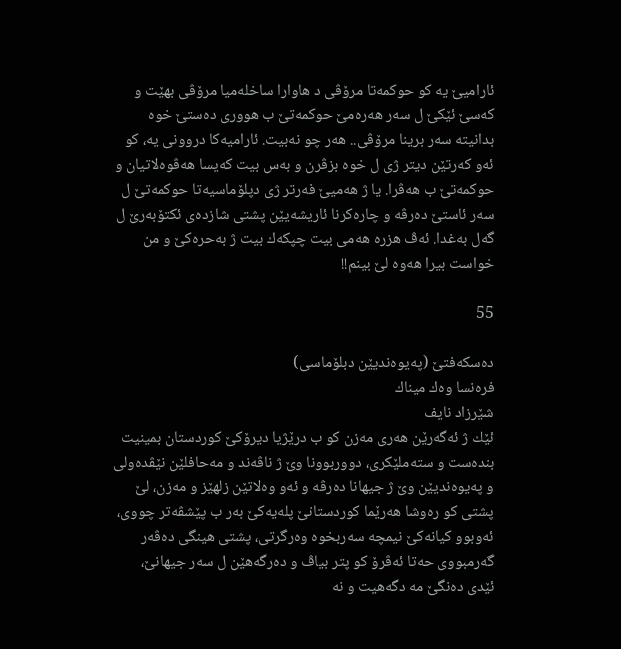ئارامیێ یه‌ كو حوكمه‌تا مرۆڤى د هاوارا ساخله‌میا مرۆڤى بهێت و كه‌سێ ئێكێ ل سه‌ر هه‌ره‌مێ حوكمه‌تێ ب هوورى ده‌ستێ خوه‌ بدانیته‌ سه‌ر برینا مرۆڤى.. هه‌ر چو نه‌بیت. ئارامیه‌كا دروونى یه‌، كو ئه‌و كه‌رتێن دیتر ژى ل خوه‌ بزڤرن و به‌س بیت كه‌یسا هه‌ڤوه‌لاتیان و حوكمه‌تێ ب هه‌ڤرا. یا ژ هه‌میێ فه‌رتر ژى دپلۆماسیه‌تا حوكمه‌تێ ل سه‌ر ئاستێ ده‌رڤه‌ و چاره‌كرنا ئاریشه‌یێن پشتی شازده‌ی ئكتۆبه‌رێ ل گه‌ل به‌غدا. ئه‌ڤ هزره‌ هه‌مى بیت چپكه‌ك بیت ژ به‌حره‌كێ و من خواست بیرا هه‌وه‌ لێ بینم!!

55

ده‌سكه‌فتێ (په‌یوه‌ندیێن دبلۆماسى)
فره‌نسا وه‌ك میناك
شێرزاد نایف
ئێك ژ ئه‌گه‌رێن هه‌رى مه‌زن كو ب درێژیا دیرۆكێ كوردستان بمینیت بنده‌ست و سته‌ملێكرى، دووربوونا وێ ژ ناڤه‌ند و مه‌حافلێن نێڤده‌ولى و په‌یوه‌ندیێن وێ ژ جیهانا ده‌رڤه‌ و ئه‌و وه‌لاتێن زلهێز و مه‌زن، لێ پشتى كو ره‌وشا هه‌رێما كوردستانێ پله‌یه‌كێ به‌ر ب پێشڤه‌تر چووى، ئه‌وبوو كیانه‌كێ نیمچه‌ سه‌ربخوه‌ وه‌رگرتى، پشتى هینگى ده‌ڤه‌ر گه‌رمبووى حه‌تا ئه‌ڤرۆ كو پتر بیاڤ و ده‌رگه‌هێن ل سه‌ر جیهانێ، ئێدى ده‌نگێ مه‌ دگه‌هیت و نه‌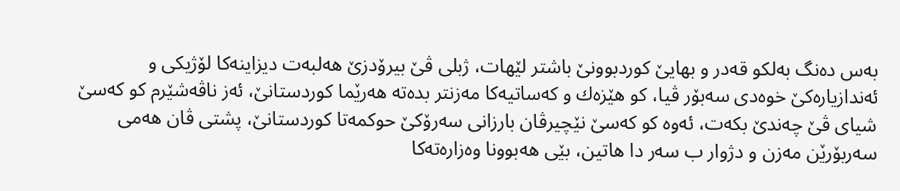به‌س ده‌نگ به‌لكو قه‌در و بهایێ كوردبوونێ باشتر لێهات، ژبلى ڤێ بیرۆدزێ هه‌لبه‌ت دیزاینه‌كا لۆژیكى و ئه‌ندازیاره‌كێ خوه‌دى سه‌بۆر ڤیا، كو هێزه‌ك و كه‌ساتیه‌كا مه‌زنتر بده‌ته‌ هه‌رێما كوردستانێ، ئه‌ز ناڤه‌شێرم كو كه‌سێ شیاى ڤێ چه‌ندێ بكه‌ت، ئه‌وه‌ كو كه‌سێ نێچیرڤان بارزانى سه‌رۆكێ حوكمه‌تا كوردستانێ، پشتى ڤان هه‌مى سه‌ربۆرێن مه‌زن و دژوار ب سه‌ر دا هاتین، بێى هه‌بوونا وه‌زاره‌ته‌كا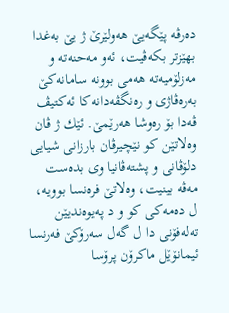ده‌رڤه‌ پێگه‌یێ هه‌ولێرێ ژ یێ به‌غدا بهێزتر بكه‌ڤیت، ئه‌و مه‌حنه‌ته‌ و مه‌زلۆمیه‌ته‌ هه‌مى بوونه‌ سامانه‌كێ به‌ره‌ڤاژى و ره‌نگڤه‌دانه‌كا ئه‌كتیڤ ڤه‌دا بۆ ره‌وشا هه‌رێمێ. ئێك ژ ڤان وه‌لاتێن كو نێچیرڤان بارزانى شیایى دلۆڤانى و پشته‌ڤانیا وى بده‌ست مه‌ڤه‌ بینیت، وه‌لاتێ فره‌نسا بوویه‌، ل ده‌مه‌كى كو و د په‌یوه‌ندیێن ته‌له‌فۆنى دا ل گه‌ل سه‌رۆكێ فه‌رنسا ئیمانۆێل ماكرۆن پرۆسا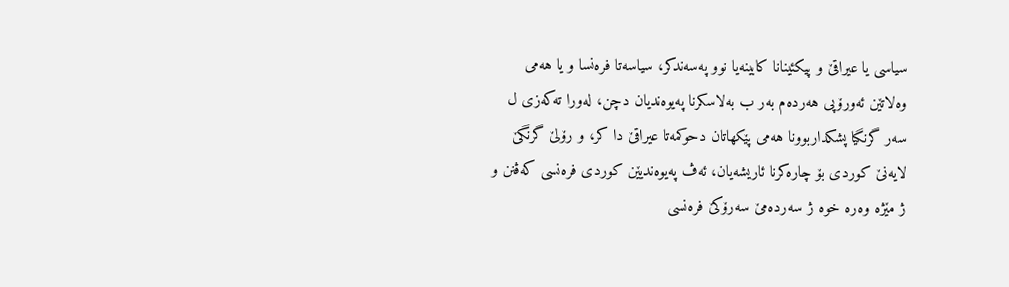سیاسى یا عیراقێ و پیكئینانا كابینه‌یا نوو په‌سه‌ندكر، سیاسه‌تا فره‌نسا و یا هه‌مى وه‌لاتێن ئه‌ورۆپى هه‌رده‌م به‌ر ب به‌لاسكرنا په‌یوه‌ندیان دچن، له‌ورا ته‌كه‌زى ل سه‌ر گرنگیا پشكداربوونا هه‌مى پێكهاتان دحوكمه‌تا عیراقێ دا كر، و رۆلێ گرنگێ لایه‌نێ كوردى بۆ چاره‌كرنا ئاریشه‌یان، ئه‌ڤ په‌یوه‌ندیێن كوردى فره‌نسى كه‌ڤنن و ژ مێژه‌ وه‌ره‌ خوه‌ ژ سه‌رده‌مێ سه‌رۆكێ فره‌نسى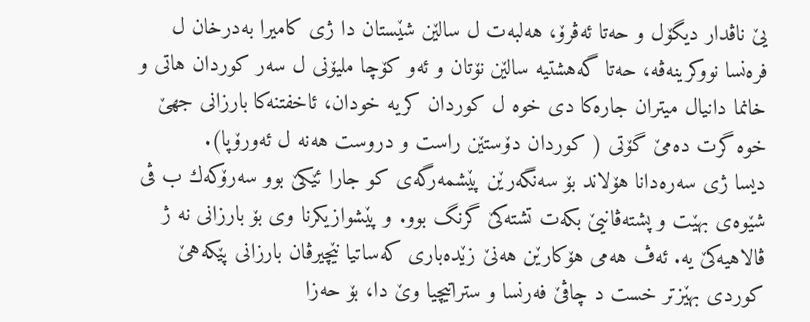یێ ناڤدار دیگۆل و حه‌تا ئه‌ڤرۆ، هه‌لبه‌ت ل سالێن شێستان دا ژى كامیرا به‌درخان ل فره‌نسا نووكرینه‌ڤه‌، حه‌تا گه‌هشتیه‌ سالێن نۆتان و ئه‌و كۆچا ملیۆنى ل سه‌ر كوردان هاتى و خانما دانیال میتران جاره‌كا دى خوه‌ ل كوردان كریه‌ خودان، ئاخفتنه‌كا بارزانى جهێ خوه‌ گرت ده‌مێ گۆتى ( كوردان دۆستێن راست و دروست هه‌نه‌ ل ئه‌ورۆپا).
دیسا ژى سه‌ره‌دانا هۆلاند بۆ سه‌نگه‌رێن پێشمه‌رگه‌ى كو جارا ئێكێ بوو سه‌رۆكه‌ك ب ڤى شێوه‌ى بهێت و پشته‌ڤانیێ بكه‌ت تشته‌كێ گرنگ بوو. و پێشوازیكرنا وى بۆ بارزانى نه‌ ژ ڤالاهیه‌كێ یه‌. ئه‌ڤ هه‌مى هۆكارێن هه‌نێ زێده‌بارى كه‌ساتیا نێچیرڤان بارزانى پێكه‌هێ كوردى بهێزتر خست د چاڤێ فه‌رنسا و ستراتیچیا وێ دا، بۆ حه‌زا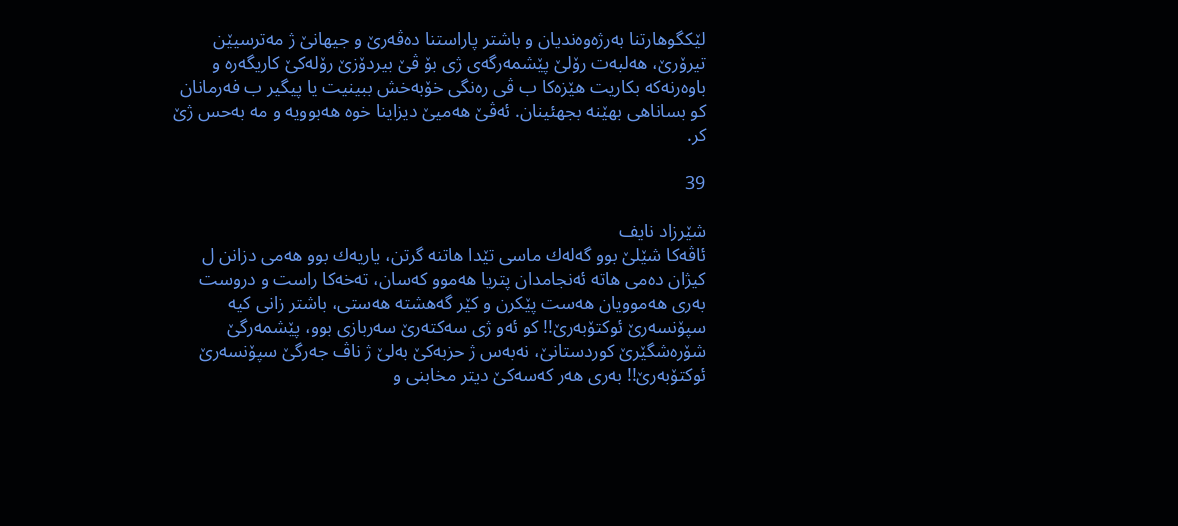لێكگوهارتنا به‌رژه‌وه‌ندیان و باشتر پاراستنا ده‌ڤه‌رێ و جیهانێ ژ مه‌ترسیێن تیرۆرێ، هه‌لبه‌ت رۆلێ پێشمه‌رگه‌ى ژى بۆ ڤێ بیردۆزێ رۆله‌كێ كاریگه‌ره‌ و باوه‌رنه‌كه‌ بكاریت هێزه‌كا ب ڤى ره‌نگى خۆبه‌خش ببینیت یا پیگیر ب فه‌رمانان كو بساناهى بهێنه‌ بجهئینان. ئه‌ڤێ هه‌میێ دیزاینا خوه‌ هه‌بوویه‌ و مه‌ به‌حس ژێ كر.

39

شێرزاد نایف
ئاڤه‌كا شێلێ بوو گه‌له‌ك ماسى تێدا هاتنه‌ گرتن، یاریه‌ك بوو هه‌مى دزانن ل كیژان ده‌مى هاته‌ ئه‌نجامدان پتریا هه‌موو كه‌سان، ته‌خه‌كا راست و دروست به‌رى هه‌موویان هه‌ست پێكرن و كێر گه‌هشته‌ هه‌ستى، باشتر زانى كیه‌ سپۆنسه‌رێ ئوكتۆبه‌رێ!! كو ئه‌و ژى سه‌كته‌رێ سه‌ربازى بوو، پێشمه‌رگێ شۆره‌شگێرێ كوردستانێ، نه‌به‌س ژ حزبه‌كێ به‌لێ ژ ناڤ جه‌رگێ سپۆنسه‌رێ ئوكتۆبه‌رێ!! به‌رى هه‌ر كه‌سه‌كێ دیتر مخابنى و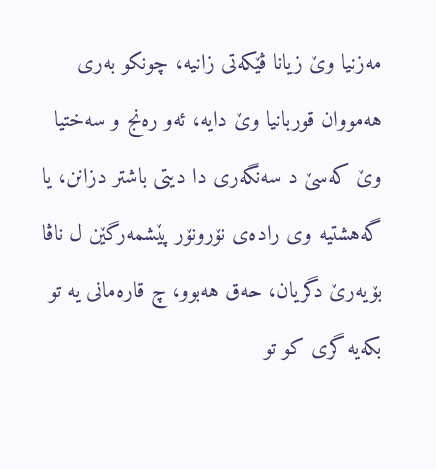مه‌زنیا وێ زیانا ڤێكه‌تى زانیه‌، چونكو به‌رى هه‌مووان قوربانیا وێ دایه‌، ئه‌و ره‌نج و سه‌ختیا وێ كه‌سێ د سه‌نگه‌رى دا دیتى باشتر دزانن، یا گه‌هشتیه‌ وى راده‌ى نۆرونۆر پێشمه‌رگێن ل ناڤا بۆیه‌رێ دگریان، حه‌ق هه‌بوو، چ قاره‌مانى یه‌ تو بكه‌یه‌ گرى كو تو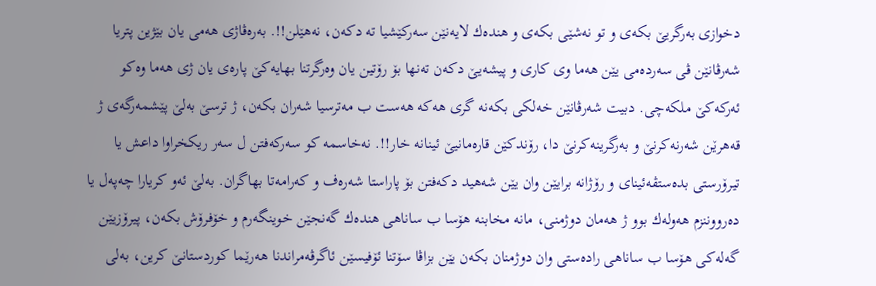دخوازى به‌رگریێ بكه‌ى و تو نه‌شێى بكه‌ى و هنده‌ك لایه‌نێن سه‌ركێشیا ته‌ دكه‌ن، نه‌هێلن!!. به‌ره‌ڤاژى هه‌مى یان بێژین پتریا شه‌رڤانێن ڤى سه‌رده‌مى یێن هه‌ما وى كارى و پیشه‌یێ دكه‌ن ته‌نها بۆ رۆتین یان وه‌رگرتنا بهایه‌كێ پاره‌ى یان ژى هه‌ما وه‌كو ئه‌ركه‌كێ ملكه‌چى. دبیت شه‌رڤانێن خه‌لكى بكه‌نه‌ گرى هه‌كه‌ هه‌ست ب مه‌ترسیا شه‌ران بكه‌ن، ژ ترسێ به‌لێ پێشمه‌رگه‌ى ژ قه‌هرێن شه‌رنه‌كرنێ و به‌رگرینه‌كرنێ دا، رۆندكێن قاره‌مانیێ ئینانه‌ خار!!. نه‌خاسمه‌ كو سه‌ركه‌فتن ل سه‌ر ریكخراوا داعش یا تیرۆرستى بده‌ستڤه‌ئینای و رۆژانه‌ برایێن وان یێن شه‌هید دكه‌فتن بۆ پاراستا شه‌ره‌ف و كه‌رامه‌تا بهاگران. به‌لێ ئه‌و كریارا چه‌په‌ل یا ده‌رووننزم هه‌وله‌ك بوو ژ هه‌مان دوژمنى، مانه‌ مخابنه‌ هۆسا ب ساناهى هنده‌ك گه‌نجێن خوینگه‌رم و خۆفرۆش بكه‌ن، پیرۆزیێن گه‌له‌كى هۆسا ب ساناهى راده‌ستى وان دوژمنان بكه‌ن یێن بزاڤا سۆتنا ئۆفیسێن ئاگرڤه‌مراندنا هه‌رێما كوردستانێ كرین، به‌لى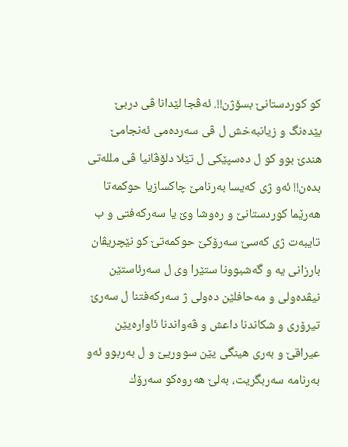كو كوردستانێ بسۆژن!!. ئه‌ڤجا لێدانا ڤى دربێ بێده‌نگ و زیانبه‌خش ل ڤى سه‌رده‌مى ئه‌نجامێ هندێ بوو كو ل ده‌سپێكى ل تێلا دلۆڤانیا ڤى ملله‌تى بده‌ن!! ئه‌و ژى كه‌یسا به‌رنامێ چاكسازیا حوكمه‌تا هه‌رێما كوردستانێ و ره‌وشا وێ یا سه‌ركه‌فتى و ب تایبه‌ت ژى كه‌سێ سه‌رۆكێ حوكمه‌تێ كو نێچریڤان بارزانى یه‌ و گه‌شبوونا ستێرا وى ل سه‌رئاستێن نیڤده‌ولى و مه‌حافلێن ده‌ولى ژ سه‌ركه‌فتنا ل سه‌رێ تیرۆرى و شكاندنا داعش و ڤه‌واندنا ئاواره‌یێن عیراقێ و به‌رى هینگى یێن سووریێ و ل به‌ربوو ئه‌و به‌رنامه‌ سه‌ربگریت، به‌لێ هه‌روه‌كو سه‌رۆك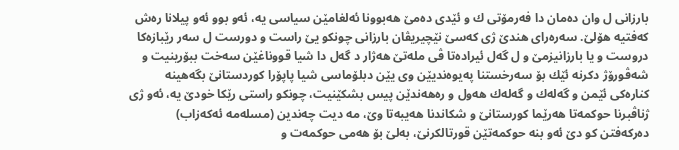بارزانى ل وان ده‌مان دا فه‌رمۆتى ك و ئێدى ده‌مێ هه‌بوونا ئه‌لغامێن سیاسى یه‌، ئه‌و بوو ئه‌و پیلانا ره‌ش كه‌فتیه‌ هۆلێ. سه‌ره‌راى هندێ ژى كه‌سێ نێچیریڤان بارزانى چونكو یێ راست و دورست ل سه‌ر رێبازه‌كا دروست و یا بارزانیزمێ و ل گه‌ل ئیراده‌تا ڤى مله‌تێ هه‌ژار د گه‌ل دا شیا قووناغێن سه‌خت ببۆرینیت و شه‌ڤورۆژ دكرنه‌ ئێك بۆ سه‌رخستنا په‌یوه‌ندیێن وى یێن دبلۆماسى شیا پاپۆرا كوردستانێ بگه‌هینه‌ كناره‌كى ئێمن و گه‌له‌ك و گه‌له‌ك هه‌ول و ره‌هه‌ندێن پیس بشكێنیت، چونكو راستى رێكا خودێ یه‌، ئه‌و ژى ژناڤبرنا حوكمه‌تا هه‌رێما كورستانێ و شكاندنا هه‌یبه‌تا وێ، مه‌ دیت چه‌ندین (مسله‌مه‌ ئه‌كه‌زاب) ده‌ركه‌فتن كو دێ ئه‌و بنه‌ حوكمه‌تێن قورتالكرنێ، به‌لێ بۆ هه‌مى حوكمه‌ت و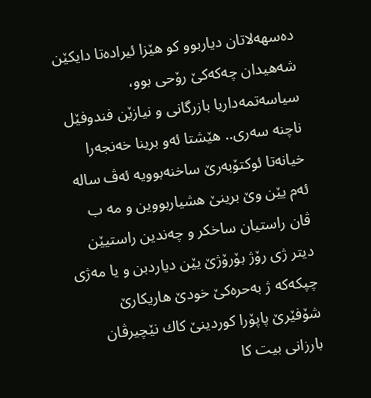ده‌سهه‌لاتان دیاربوو كو هێزا ئیراده‌تا دایكێن شه‌هیدان چه‌كه‌كێ رۆحى بوو، سیاسه‌تمه‌داریا بازرگانى و نیازێن فندوفێل ناچنه‌ سه‌رى.. هێشتا ئه‌و برینا خه‌نجه‌را خیانه‌تا ئوكتۆبه‌رێ ساخنه‌بوویه‌ ئه‌ڤ ساله‌ ئه‌م یێن وێ برینێ هشیاربووین و مه‌ ب ڤان راستیان ساخكر و چه‌ندین راستیێن دیتر ژى رۆژ بۆرۆژێ یێن دیاردبن و یا مه‌ژى چپكه‌كه‌ ژ به‌حره‌كێ خودێ هاریكارێ شۆفێرێ پاپۆرا كوردینێ كاك نێچیرڤان بارزانى بیت كا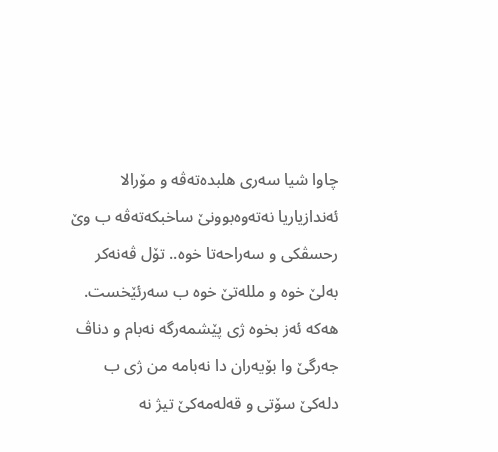چاوا شیا سه‌رى هلبده‌ته‌ڤه‌ و مۆرالا ئه‌ندازیاریا نه‌ته‌وه‌بوونێ ساخبكه‌ته‌ڤه‌ ب وێ رحسڤكى و سه‌راحه‌تا خوه‌.. تۆل ڤه‌نه‌كر به‌لێ خوه‌ و ملله‌تێ خوه‌ ب سه‌رئێخست. هه‌كه‌ ئه‌ز بخوه‌ ژى پێشمه‌رگه‌ نه‌بام و دناڤ جه‌رگێ وا بۆیه‌ران دا نه‌بامه‌ من ژى ب دله‌كێ سۆتى و قه‌له‌مه‌كێ تیژ نه‌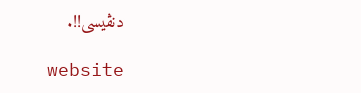دنڤیسی!!.

website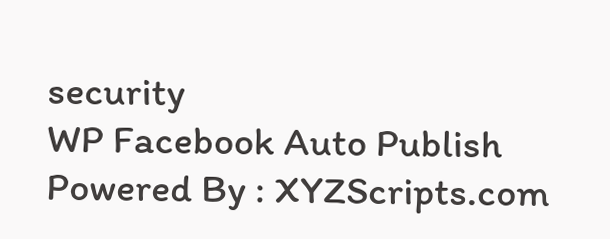security
WP Facebook Auto Publish Powered By : XYZScripts.com